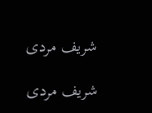شریف مردی

شریف مردی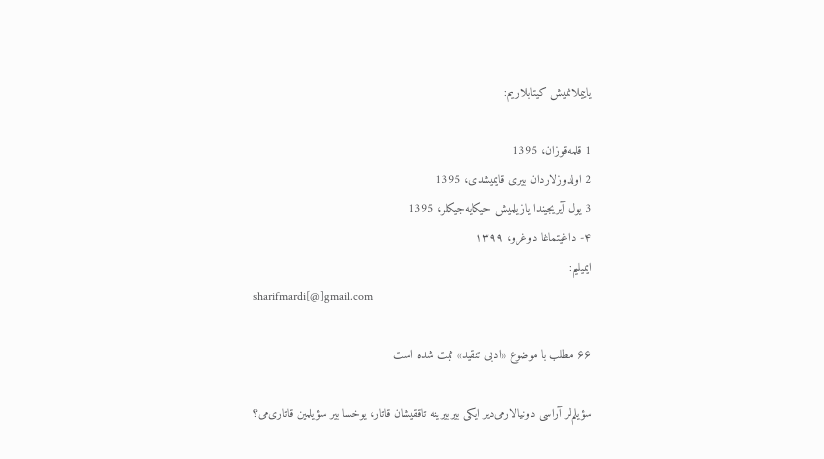یاییملانمیش کیتابلاریم:

1 قلمه‌قوزان، 1395
2 اولدوزلاردان بیری قایمیشدی، 1395
3 یول آیریجیندا یازیلمیش حیکایه‌جیکلر، 1395
۴- داغیتماغا دوغرو، ۱۳۹۹
ایمیلیم:
sharifmardi[@]gmail.com

۶۶ مطلب با موضوع «ادبی تنقید» ثبت شده است

سؤیلم‌لر آراسی دونیالارمی‌دیر ایکی بیربیرینه تاققیشان قاتار، یوخسا بیر سؤیلمین قاتاری‌می؟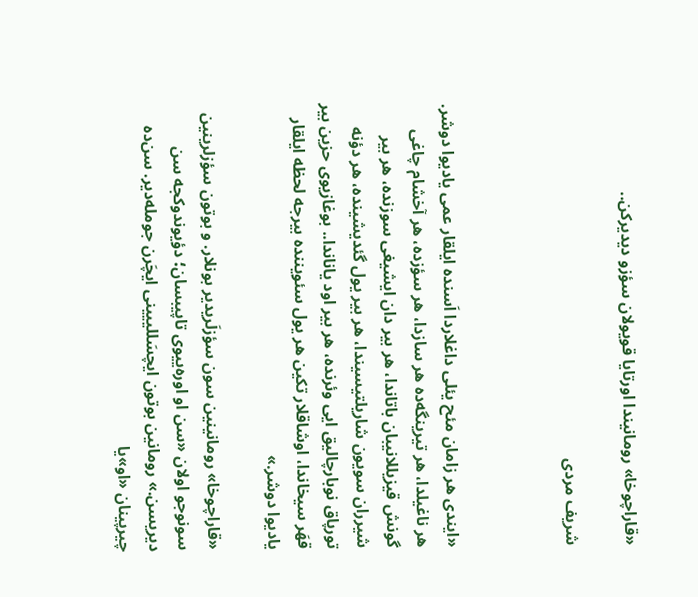«قاراچوخا» رومانیندا اورتایا قویولان سؤزو دیدیرکن..

شریف مردی



«ایندی هر زامان مئح یئلی داغلاردا اَسنده ایلقار عمی یادیوا دوشر. هر ناغیلدا، هر تیرینگه‌ده هر سازدا، هر سؤزده، هر آخشام چاغی گونش قیزیللانیبان باتاندا، هر بیر دان ایشیغی سوزنده، هر بیر شیرران سویون شاریلتیسیندا، هر بیر یول گئدیشینده، هر دؤنه تورپاق نوبارچالیق ایی وئرنده، هر بیر اود یاناندا.. بوغازیوی حزین بیر قهَر سیخاندا، اوشاقلار تکین هر یول سئویننده بیرجه لحظه ایلقار یادیوا دوشر.»

«قاراچوخا» رومانینین سون سؤزلَریدیر بونلار. و بوتون سؤزلرینین سونوجو اولان «سن او اوره‌ییوی تاپیبسان؛ دؤیوندوکجه سن دیریسن.» رومانین بوتون ایچسَللییینی ایچَرن جومله‌دیر. سن‌ده چیرپینان «او»یا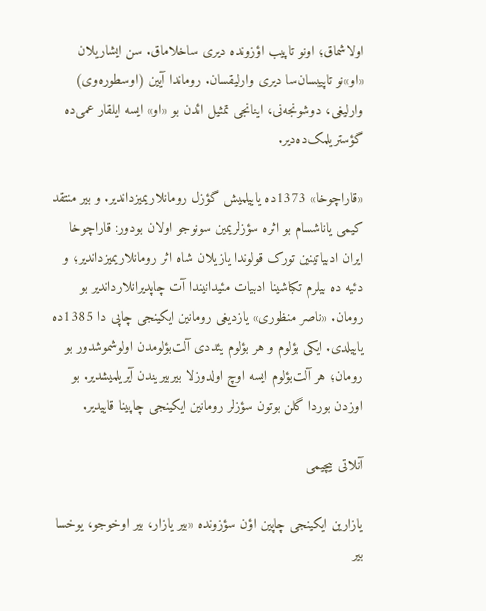اولاشماق؛ اونو تاپیب اؤزونده دیری ساخلاماق. سن ایشاریلان «او»نو تاپیبسان‌سا دیری وارلیقسان. روماندا آیین (اوسطوره‌وی) وارلیغی، دوشونجه‌نی، اینانجی تمثیل ائدن بو «او» ایسه ایلقار عمی‌ده گؤستریلمک‌ده‌دیر.

«قاراچوخا» 1373ده یاییلمیش گؤزل رومانلاریمیزداندیر. و بیر منتقد کیمی یاناشسام بو اثره سؤزلریمین سونوجو اولان بودور: قاراچوخا ایران ادبیاتینین تورک قولوندا یازیلان شاه اثر رومانلاریمیزداندیر؛ و دئیه ده بیلرم تکباشینا ادبیات مئیدانیندا آت چاپدیرانلارداندیر بو رومان. «ناصر منظوری» یازدیغی رومانین ایکینجی چاپی دا 1385ده یاییلدی. ایکی بؤلوم و هر بؤلوم یئددی آلت‌بؤلومدن اولوشموشدور بو رومان؛ هر آلت‌بؤلوم ایسه اوچ اولدوزلا بیربیریندن آیریلمیشدیر. بو اوزدن بوردا گلن بوتون سؤزلر رومانین ایکینجی چاپینا قاییدیر.

آنلاتی بیچیمی

یازارین ایکینجی چاپین اؤن سؤزونده «بیر یازار، بیر اوخوجو، یوخسا بیر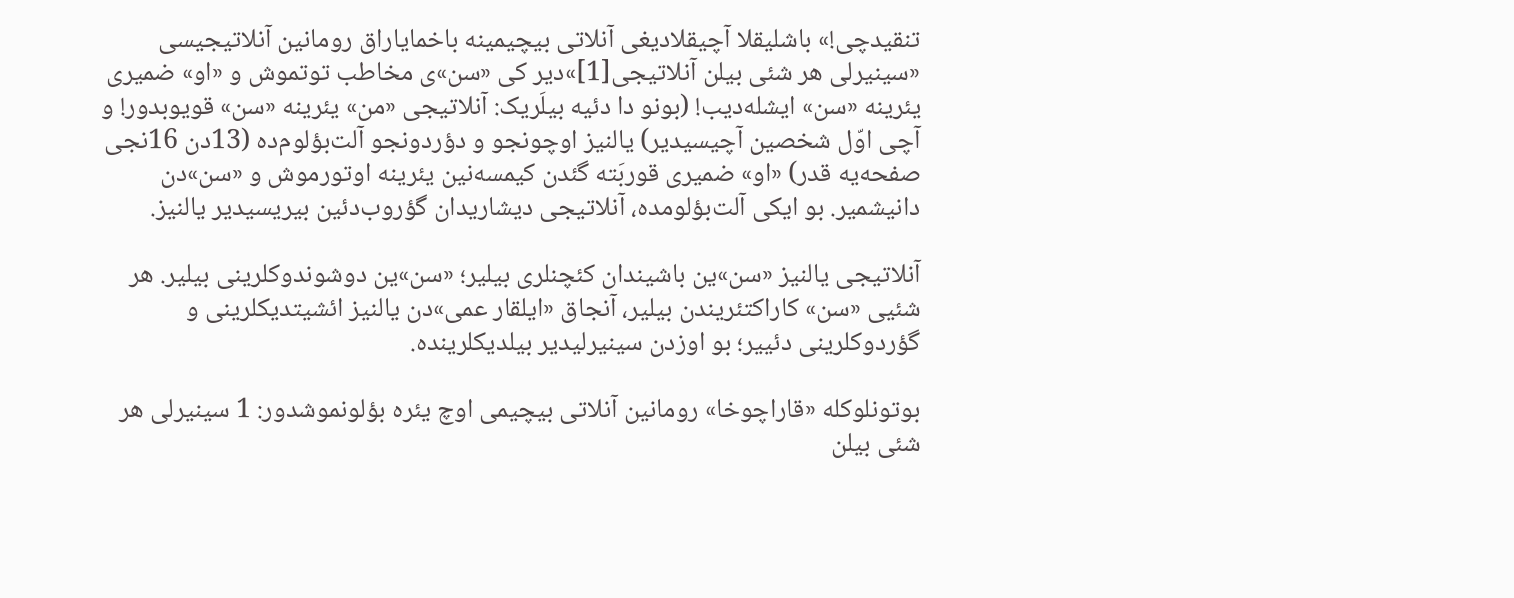تنقیدچی!» باشلیقلا آچیقلادیغی آنلاتی بیچیمینه باخمایاراق رومانین آنلاتیجیسی «سینیرلی هر شئی بیلن آنلاتیجی[1]»دیر کی «سن»ی مخاطب توتموش و «او» ضمیری یئرینه «سن» ایشله‌دیب! (بونو دا دئیه بیلَریک: آنلاتیجی «من» یئرینه «سن» قویوبدور! و آچی اوّل شخصین آچیسیدیر) یالنیز اوچونجو و دؤردونجو آلت‌بؤلوم‌ده (13دن 16نجی صفحه‌یه قدر) «او» ضمیری قوربَته گئدن کیمسه‌نین یئرینه اوتورموش و «سن»دن دانیشمیر. بو ایکی آلت‌بؤلومده، آنلاتیجی دیشاریدان گؤروب‌دئین بیریسیدیر یالنیز.

آنلاتیجی یالنیز «سن»ین باشیندان کئچنلری بیلیر؛ «سن»ین دوشوندوکلرینی بیلیر. هر شئیی «سن» کاراکتئریندن بیلیر، آنجاق «ایلقار عمی»دن یالنیز ائشیتدیکلرینی و گؤردوکلرینی دئییر؛ بو اوزدن سینیرلیدیر بیلدیکلرینده.

بوتونلوکله «قاراچوخا» رومانین آنلاتی بیچیمی اوچ یئره بؤلونموشدور: 1 سینیرلی هر شئی بیلن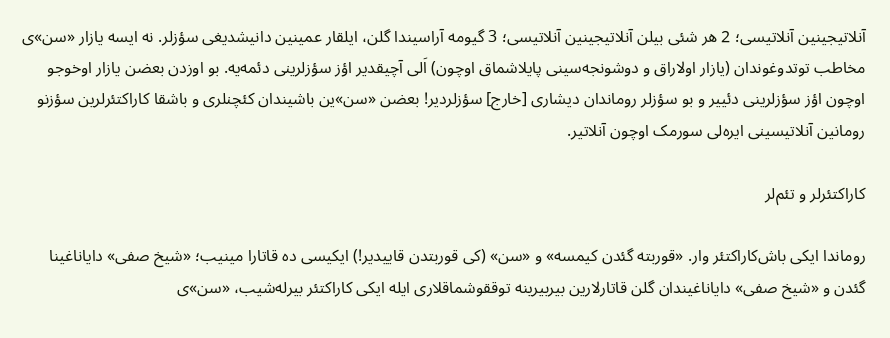آنلاتیجینین آنلاتیسی؛ 2 هر شئی بیلن آنلاتیجینین آنلاتیسی؛ 3 گیومه آراسیندا گلن، ایلقار عمینین دانیشدیغی سؤزلر. نه ایسه یازار «سن»ی مخاطب توتدوغوندان (یازار اولاراق و دوشونجه‌سینی پایلاشماق اوچون) اَلی آچیقدیر اؤز سؤزلرینی دئمه‌یه. بو اوزدن بعضن یازار اوخوجو اوچون اؤز سؤزلرینی دئییر و بو سؤزلر روماندان دیشاری [خارج] سؤزلردیر! بعضن «سن»ین باشیندان کئچنلری و باشقا کاراکتئرلرین سؤزنو رومانین آنلاتیسینی ایره‌لی سورمک اوچون آنلاتیر.

کاراکتئرلر و تئم‌لر

روماندا ایکی باش‌کاراکتئر وار. «قوربته گئدن کیمسه» و «سن» (کی قوربتدن قاییدیر!) ایکیسی ده قاتارا مینیب؛ «شیخ صفی» دایاناغینا گئدن و «شیخ صفی» دایاناغیندان گلن قاتارلارین بیربیرینه توققوشماقلاری ایله ایکی کاراکتئر بیرله‌شیب، «سن»ی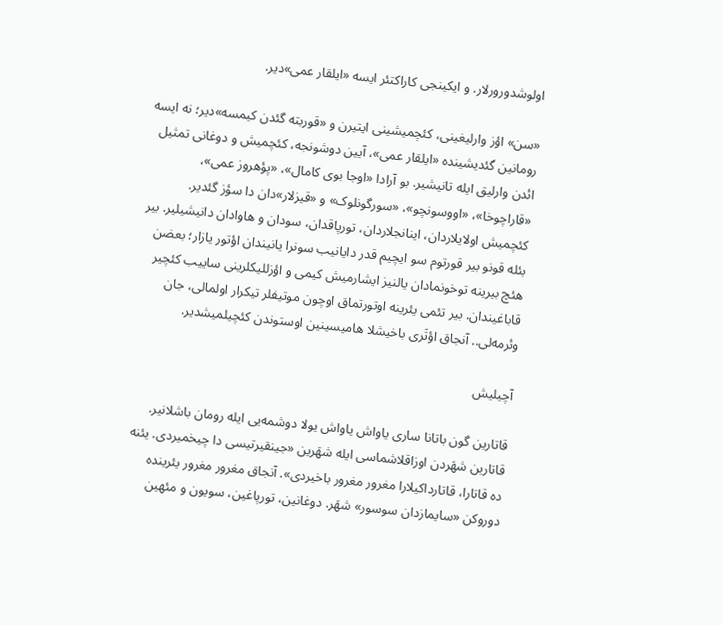اولوشدورورلار. و ایکینجی کاراکتئر ایسه «ایلقار عمی»دیر.

«سن» اؤز وارلیغینی، کئچمیشینی ایتیرن و «قوربته گئدن کیمسه»دیر؛ نه ایسه رومانین گئدیشینده «ایلقار عمی»، آیین دوشونجه، کئچمیش و دوغانی تمثیل ائدن وارلیق ایله تانیشیر. بو آرادا «اوجا بوی کامال»، «پؤهروز عمی»، «قاراچوخا»، «اووسونچو»، «سورگونلوک» و «قیزلار»دان دا سؤز گئدیر. کئچمیش اولایلاردان، اینانجلاردان، تورپاقدان، سودان و هاوادان دانیشیلیر. بیر بئله قونو بیر قورتوم سو ایچیم قدر دایانیب سونرا یانیندان اؤتور یازار؛ بعضن هئچ بیرینه توخونمادان یالنیز ایشارمیش کیمی و اؤزللیکلرینی ساییب کئچیر قاباغیندان. بیر تئمی یئرینه اوتورتماق اوچون موتیفلر تیکرار اولمالی، جان وئرمه‌لی.. آنجاق اؤتَری باخیشلا هامیسینین اوستوندن کئچیلمیشدیر.

آچیلیش

قاتارین گون باتانا ساری یاواش یاواش یولا دوشمه‌یی ایله رومان باشلانیر. قاتارین شهَردن اوزاقلاشماسی ایله شهَرین «جینقیرتیسی دا چیخمیردی. یئنه ده قاتارا، قاتارداکیلارا مغرور مغرور باخیردی». آنجاق مغرور مغرور یئرینده دوروکن «سایمازدان سوسور» شهَر. دوغانین، تورپاغین، سویون و مئهین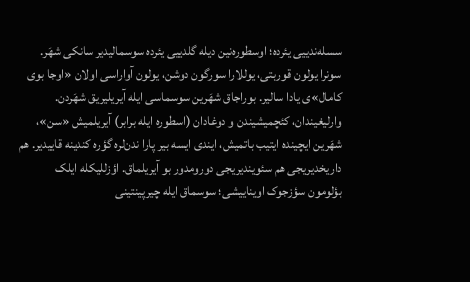سسله‌ندییی یئرده؛ اوسطوره‌نین دیله گلدییی یئرده سوسمالیدیر سانکی شهَر. سونرا یولون قوربتی، یوللارا سورگون دوشن، یولون آواراسی اولان «اوجا بوی کامال»ی یادا سالیر. بوراجاق شهَرین سوسماسی ایله آیریلیریق شهَردن. وارلیغیندان، کئچمیشیندن و دوغادان (اسطوره ایله برابر) آیریلمیش «سن»، شهَرین ایچینده ایتیب باتمیش، ایندی ایسه بیر پارا ندن‌لره گؤره کندینه قاییدیر. هم داریخدیریجی هم سئویندیریجی دورومدور بو آیریلماق. اؤزللیکله ایلک بؤلومون سؤزجوک اویناییشی؛ سوسماق ایله چیرپینتینی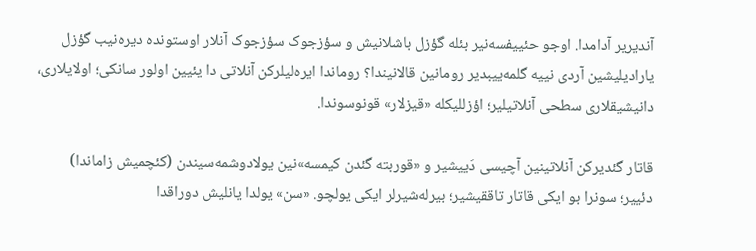آندیریر آدامدا. اوجو حئییفسه‌نیر بئله گؤزل باشلانیش و سؤزجوک سؤزجوک آنلار اوستونده دیره‌نیب گؤزل یارادیلیشین آردی نییه گلمه‌ییبدیر رومانین قالانیندا؟ روماندا ایره‌لیلرکن آنلاتی دا یئیین اولور سانکی؛ اولایلاری، دانیشیقلاری سطحی آنلاتیلیر؛ اؤزللیکله «قیزلار» قونوسوندا.

قاتار گئدیرکن آنلاتینین آچیسی دَییشیر و «قوربته گئدن کیمسه»نین یولادوشمه‌سیندن (کئچمیش زاماندا) دئییر؛ سونرا بو ایکی قاتار تاققیشیر؛ بیرله‌شیرلر ایکی یولچو. «سن» یولدا یانلیش دوراقدا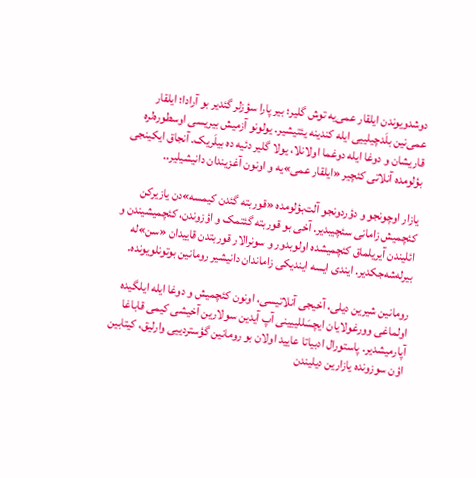دوشدویوندن ایلقار عمی‌یه توش گلیر؛ بیر پارا سؤزلر گئدیر بو آرادا؛ ایلقار عمی‌نین بلَدچیلییی ایله کندینه یئتیشیر. یولونو آزمیش بیریسی اوسطوره‌لره قاریشان و دوغا ایله دوغما اولانلا، یولا گلیر دئیه ده بیلَریک. آنجاق ایکینجی بؤلومده آنلاتی کئچیر «ایلقار عمی»یه و اونون آغزیندان دانیشیلیر..

یازار اوچونجو و دؤردونجو آلت‌بؤلومده «قوربته گئدن کیمسه»دن یازیرکن کئچمیش زامانی سئچیبدیر. آخی بو قوربته گئتمک و اؤزوندن، کئچمیشیندن و ائلیندن آیریلماق کئچمیشده اولوبدور و سونرالار قوربتدن قاییدان «سن»له بیرله‌شه‌جکدیر. ایندی ایسه ایندیکی زاماندان دانیشیر رومانین بوتونلویونده.

رومانین شیرین دیلی، آخیجی آنلاتیسی، اونون کئچمیش و دوغا ایله ایلگیده اولماغی وورغولایان ایچسَللییینی آپ آیدین سولارین آخیشی کیمی قاباغا آپارمیشدیر. پاستورال ادبیاتا عایید اولان بو رومانین گؤستردییی وارلیق، کیتابین اؤن سوزونده یازارین دیلیندن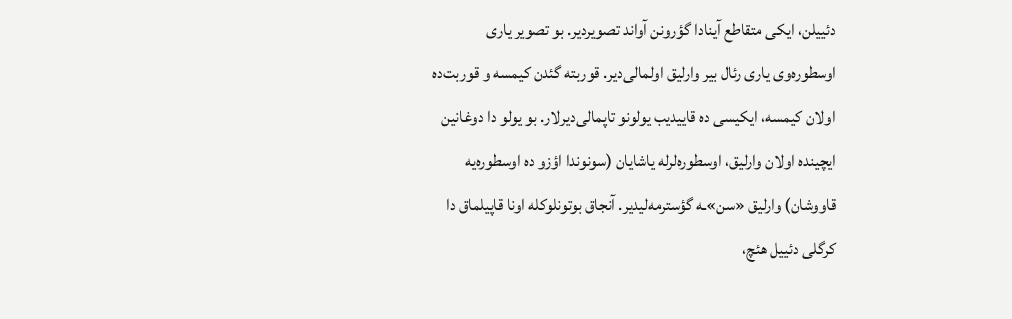دئییلن، ایکی متقاطع آینادا گؤرونن آواند تصویردیر. بو تصویر یاری اوسطوره‌وی یاری رئال بیر وارلیق اولمالی‌دیر. قوربته گئدن کیمسه و قوربت‌ده اولان کیمسه، ایکیسی ده قاییدیب یولونو تاپمالی‌دیرلار. بو یولو دا دوغانین ایچینده اولان وارلیق، اوسطوره‌لرله یاشایان (سونوندا اؤزو ده اوسطوره‌یه قاووشان) وارلیق «سن»ـه گؤسترمه‌لیدیر. آنجاق بوتونلوکله اونا قاپیلماق دا کرگلی دئییل هئچ،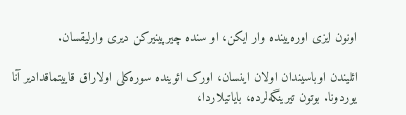اونون ایزی اوره‌یینده وار ایکن، او سنده چیرپینیرکن دیری وارلیقسان.

ائلیندن اوباسیندان اولان اینسان، اورک ائوینده سوره‌کلی اولاراق قاییتماقدادیر آنا یوردونا. بوتون تیرینگه‌لرده، بایاتیلاردا،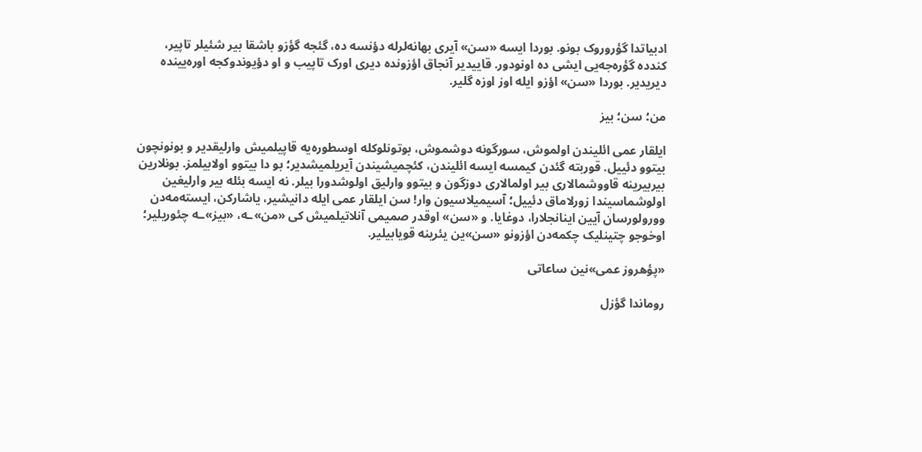ادبیاتدا گؤروروک بونو. بوردا ایسه «سن» آیری بهانه‌لرله دؤنسه ده، گئجه گؤزو باشقا بیر شئیلر تاپیر، کندده گؤره‌جه‌یی ایشی ده اونودور. قاییدیر آنجاق اؤزونده دیری اورک تاپیب و او دؤیوندوکجه اوره‌یینده دیریدیر. بوردا «سن» اؤزو ایله اوز اوزه گلیر.

من؛ سن؛ بیز

ایلقار عمی ائلیندن اولموش، سورگونه دوشموش، بوتونلوکله اوسطوره‌یه قاپیلمیش وارلیقدیر و بونونچون بیتوو دئییل. قوربته گئدن کیمسه ایسه ائلیندن، کئچمیشیندن آیریلمیشدیر؛ بو دا بیتوو اولابیلمز. بونلارین بیربیرینه قاووشمالاری بیر اولمالاری دوزگون و بیتوو وارلیق اولوشدورا بیلر. نه ایسه بئله بیر وارلیغین اولوشماسیندا زورلاماق دئییل؛ آسیمیلاسیون وار! سن ایلقار عمی ایله دانیشیر، یاشارکن، ایسته‌مه‌دن وورولورسان آیین اینانجلارا، دوغایا. و «سن» اوقدر صمیمی آنلاتیلمیش کی «من»ـه، «بیز»ـه چئوریلیر؛ اوخوجو چتینلیک چکمه‌دن اؤزونو «سن»ین یئرینه قویابیلیر.

«پؤهروز عمی»نین ساعاتی

روماندا گؤزل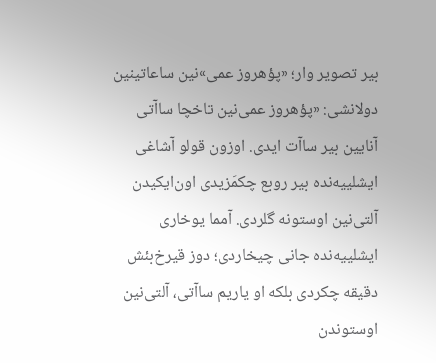بیر تصویر وار؛ «پؤهروز عمی»نین ساعاتینین دولانشی: «پؤهروز عمی‌نین تاخچا ساآتی آنایین بیر ساآت ایدی. اوزون قولو آشاغی ایشلییه‌نده بیر روبع چکمَزیدی اون‌ایکیدن آلتی‌نین اوستونه گلردی. آمما یوخاری ایشلییه‌نده جانی چیخاردی؛ دوز قیرخ‌بئش دقیقه چکردی بلکه او یاریم ساآتی، آلتی‌نین اوستوندن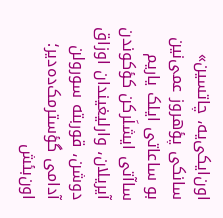اون‌ایکی‌یه، چاتسین» سانکی پؤهروز عمی‌نین بو ساعاتی ایلک یاریم ساآتی ایشلَرکن کؤکوندن آیریلان، وارلیغیندان اوزاق دوشن، قوربته سورولن آدامی گؤسترمک‌ده‌دیر؛ اون‌بئش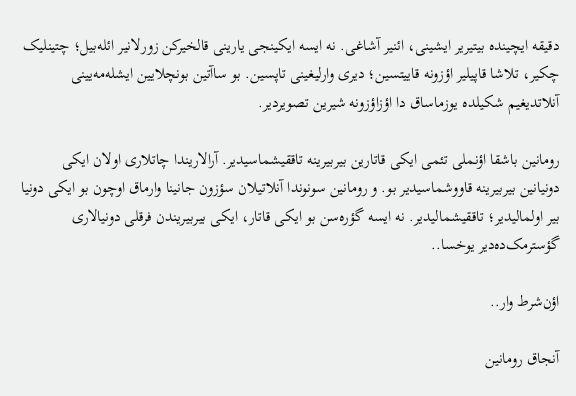دقیقه ایچینده بیتیریر ایشینی، ائنیر آشاغی. نه ایسه ایکینجی یارینی قالخیرکن زورلانیر ائله‌بیل؛ چتینلیک چکیر، تلاشا قاپیلیر اؤزونه قاییتسین؛ دیری وارلیغینی تاپسین. بو ساآتین بونچلایین ایشله‌مه‌یینی آنلاتدیغیم شکیلده یوزماساق دا اؤزاؤزونه شیرین تصویردیر.

رومانین باشقا اؤنملی تئمی ایکی قاتارین بیربیرینه تاققیشماسیدیر. آرالاریندا چاتلاری اولان ایکی دونیانین بیربیرینه قاووشماسیدیر بو. و رومانین سونوندا آنلاتیلان سؤزون جانینا وارماق اوچون بو ایکی دونیا بیر اولمالیدیر؛ تاققیشمالیدیر. نه ایسه گؤره‌سن بو ایکی قاتار، ایکی بیربیریندن فرقلی دونیالاری گؤسترمک‌ده‌دیر یوخسا..

اؤن‌شرط وار..

آنجاق رومانین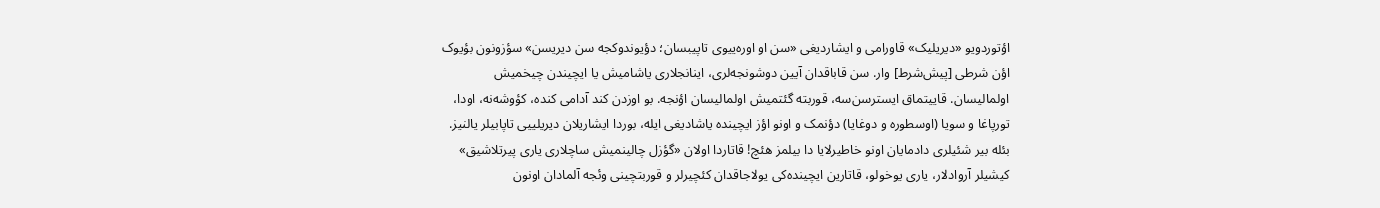اؤتوردویو «دیریلیک» قاورامی و ایشاردیغی «سن او اوره‌ییوی تاپیبسان؛ دؤیوندوکجه سن دیریسن» سؤزونون بؤیوک اؤن شرطی [پیش‌شرط] وار. سن قاباقدان آیین دوشونجه‌لری، اینانجلاری یاشامیش یا ایچیندن چیخمیش اولمالیسان. قاییتماق ایسترسن‌سه، قوربته گئتمیش اولمالیسان اؤنجه. بو اوزدن کند آدامی کنده، کؤوشه‌نه، اودا، تورپاغا و سویا (اوسطوره و دوغایا) دؤنمک و اونو اؤز ایچینده یاشادیغی ایله، بوردا ایشاریلان دیریلییی تاپابیلر یالنیز. بئله بیر شئیلری دادمایان اونو خاطیرلایا دا بیلمز هئچ! قاتاردا اولان «گؤزل چالینمیش ساچلاری یاری پیرتلاشیق» کیشیلر آروادلار، یاری یوخولو، قاتارین ایچینده‌کی یولاجاقدان کئچیرلر و قوربتچینی وئجه آلمادان اونون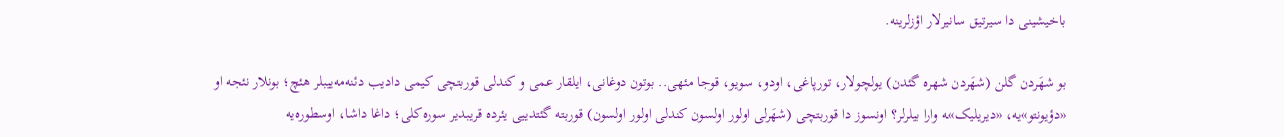باخیشینی دا سیرتیق سانیرلار اؤزلرینه.

بو شهَردن گلن (شهَردن شهره گئدن) یولچولار، تورپاغی، اودو، سویو، قوجا مئهی.. بوتون دوغانی، ایلقار عمی و کندلی قوربتچی کیمی دادیب دئنه‌مه‌ییبلر هئچ؛ بونلار نئجه او «دؤیونتو»یه، «دیریلیک»ـه وارا بیلرلر؟ اونسوز دا قوربتچی (شهَرلی اولور اولسون کندلی اولور اولسون) قوربته گئتدییی یئرده قریبدیر سوره‌کلی؛ داغا داشا، اوسطوره‌یه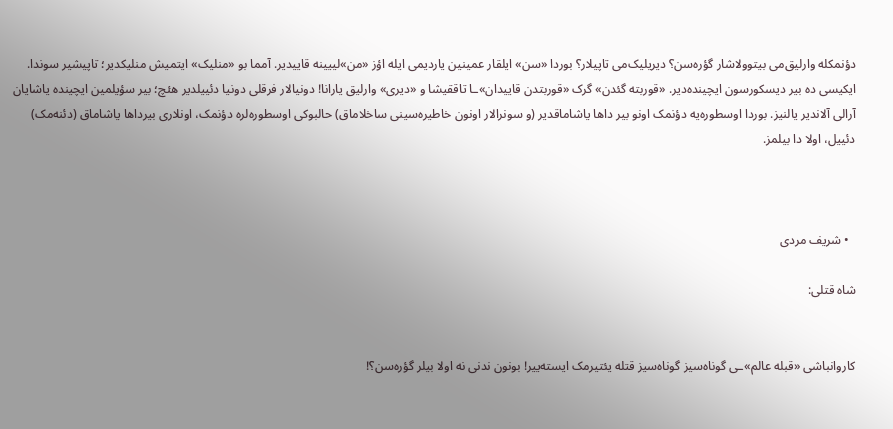دؤنمکله وارلیق‌می بیتوولاشار گؤره‌سن؟ دیریلیک‌می تاپیلار؟ بوردا «سن» ایلقار عمینین یاردیمی ایله اؤز «من»لییینه قاییدیر. آمما بو «منلیک» ایتمیش منلیکدیر؛ تاپیشیر سوندا. ایکیسی ده بیر دیسکورسون ایچینده‌دیر. «قوربته گئدن» گرک «قوربتدن قاییدان»ـا تاققیشا و «دیری» وارلیق یارانا! دونیالار فرقلی دونیا دئییلدیر هئچ؛ بیر سؤیلمین ایچینده یاشایان آرالی آلاندیر یالنیز. بوردا اوسطوره‌یه دؤنمک اونو بیر داها یاشاماقدیر (و سونرالار اونون خاطیره‌سینی ساخلاماق) حالبوکی اوسطوره‌لره دؤنمک، اونلاری بیرداها یاشاماق (دئنه‌مک) دئییل، اولا دا بیلمز.



  • شریف مردی

شاه قتلی:


کاروانباشی «قبله عالم»ـی گوناه‌سیز گوناه‌سیز قتله یئتیرمک ایسته‌ییر! بونون ندنی نه اولا بیلر گؤره‌سن؟!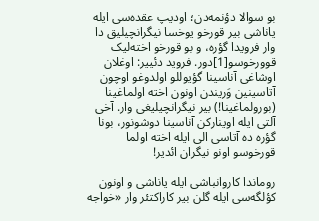بو سوالا دؤنمه‌دن؛ اودیپ عقده‌سی ایله یاناشی بیر قورخو یوخسا نیگرانچیلیق دا وار فرویدا گؤره، و بو قورخو اخته‌لیک قوورخوسو[1]دور. فروید دئییر: اوغلان اوشاغی آناسینا گؤیوللو اولدوغو اوچون آتاسینین وَریندن اونون اخته اولماغینا (بورولماغینا!) بیر نیگرانچیلیغی وار. آخی آلتی ایله اوینارکن آناسینا دوشونور، بونا گؤره ده آتاسی الی ایله اخته اولما قورخوسو اونو نیگران ائدیر!

روماندا کاروانباشی ایله یاناشی و اونون کؤلگه‌سی ایله گلن بیر کاراکتئر وار «خواجه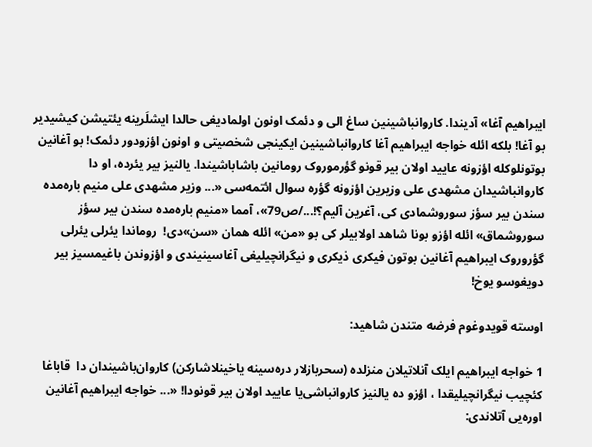ایبراهیم آغا» آدیندا. کاروانباشینین ساغ الی و دئمک اونون اولمادیغی حالدا ایشلَرینه یئتیشن کیشیدیر بو آغا! بلکه ائله خواجه ایبراهیم آغا کاروانباشینین ایکینجی شخصیتی و اونون اؤزودور دئمک! بو آغانین بوتونلوکله اؤزونه عایید اولان بیر قونو گؤرموروک رومانین باشاباشیندا. یالنیز بیر یئرده، او دا کاروانباشیدان مشهدی علی وزیرین اؤزونه گؤره سوال ائتمه‌سی «... وزیر مشهدی علی منیم باره‌مده سندن بیر سؤز سوروشمادی کی، آغرین آلیم؟!.../ص79»، آمما «منیم باره‌مده سندن بیر سؤز سوروشماق» ائله اؤزو بونا شاهد اولابیلر کی بو «من» ائله همان «سن»دی!  روماندا یئرلی یئرلی گؤروروک ایبراهیم آغانین بوتون فیکری ذیکری و نیگرانچیلیغی آغاسینیندی و اؤزوندن باغیمسیز بیر دویغوسو یوخ!

اوسته قویدوغوم فرضه متندن شاهید:

1 خواجه ایبراهیم ایلک آنلاتیلان منزلده (سحربازلار دره‌سینه یاخینلاشارکن) کاروان‌باشیندان دا  قاباغا کئچیب نیگرانچیلیقدا ، اؤزو ده یالنیز کاروانباشی‌یا عایید اولان بیر قونودا! «... خواجه ایبراهیم آغانین اوره‌یی آتلاندی: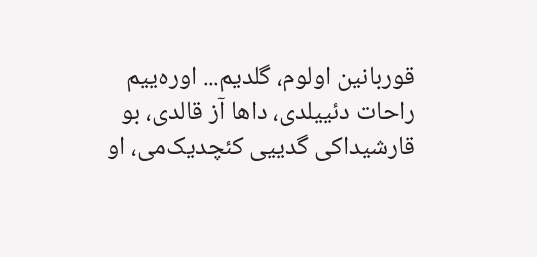قوربانین اولوم، گلدیم... اوره‌ییم راحات دئییلدی، داها آز قالدی، بو قارشیداکی گدییی کئچدیک‌می، او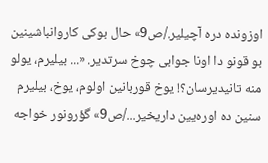اوزونده دره آچیلیر./ص9» حال بوکی کاروانباشینین بو قونو دا اونا جوابی چوخ سرتدیر. «... بیلیرم، یولو منه تانیدیرسان؟! یوخ قوربانین اولوم، یوخ، بیلیرم سنین ده اوره‌یین داریخیر.../ص9» گؤرونور خواجه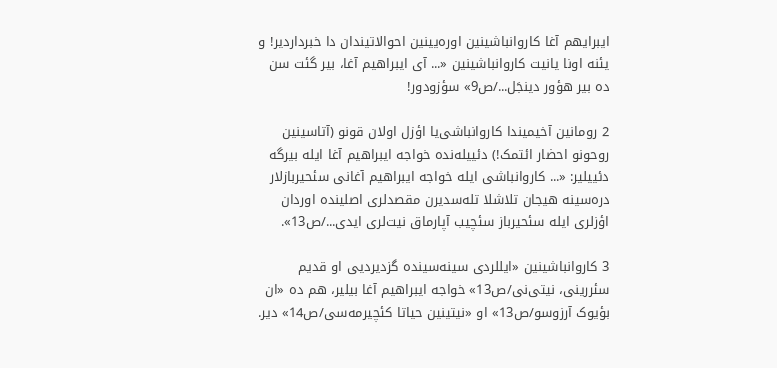ایبرایهم آغا کاروانباشینین اوره‌یینین احوالاتیندان دا خبرداردیر! و یئنه اونا یانیت کاروانباشینین «... آی ایبراهیم آغا، بیر گئت سن ده بیر هؤور دینجَل.../ص9» سؤزودور!

2 رومانین آخیمیندا کاروانباشی‌یا اؤزل اولان قونو (آتاسینین روحونو احضار ائتمک!) دئییله‌نده خواجه ایبراهیم آغا ایله بیرگه دئییلیر: «... کاروانباشی ایله خواجه ایبراهیم آغانی سئحیربازلار دره‌سینه هیجان تلاشلا تله‌سدیرن مقصدلری اصلینده اوردان اؤزلری ایله سئحیرباز سئچیب آپارماق نیت‌لری ایدی.../ص13».

3 کاروانباشینین «ایللردی سینه‌سینده گزدیردیی او قدیم سئررینی، نیتی‌نی/ص13» خواجه ایبراهیم آغا بیلیر، هم ده «ان بؤیوک آرزوسو/ص13» او «نیتینین حیاتا کئچیرمه‌سی/ص14» دیر.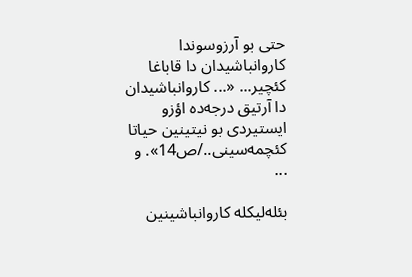حتی بو آرزوسوندا کاروانباشیدان دا قاباغا کئچیر... «... کاروانباشیدان دا آرتیق درجه‌ده اؤزو ایستیردی بو نیتینین حیاتا کئچمه‌سینی../ص14». و ...

بئله‌لیکله کاروانباشینین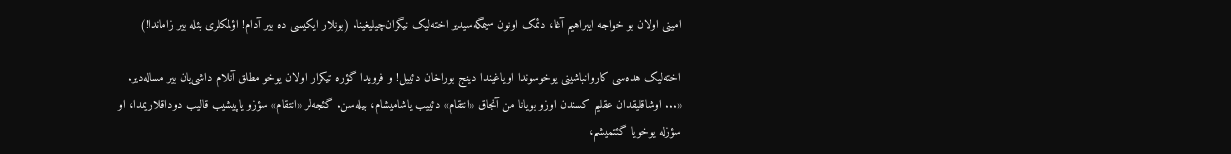امینی اولان بو خواجه ایبراهیم آغا، دئمک اونون سیمگه‌سیدیر اخته‌لیک نیگران‌چیلیغینا. (بونلار ایکیسی ده بیر آدام! اؤلمکلری بئله بیر زاماندا!)

اخته‌لیک هده‌سی کاروانباشینی یوخوسوندا اویاغیندا دینج بوراخان دئییل! و فرویدا گؤره تیکرار اولان یوخو مطلق آنلام داشی‌یان بیر مساله‌دیر. «... اوشاقلیقدان عقلیم کسندن اوزو بویانا من آنجاق «انتقام» دئییب یاشامیشام، بیله‌سن. گئجه‌لر «انتقام» سؤزو یاپیشیب قالیب دوداقلاریمدا، او سؤزله یوخویا گئتمیشم،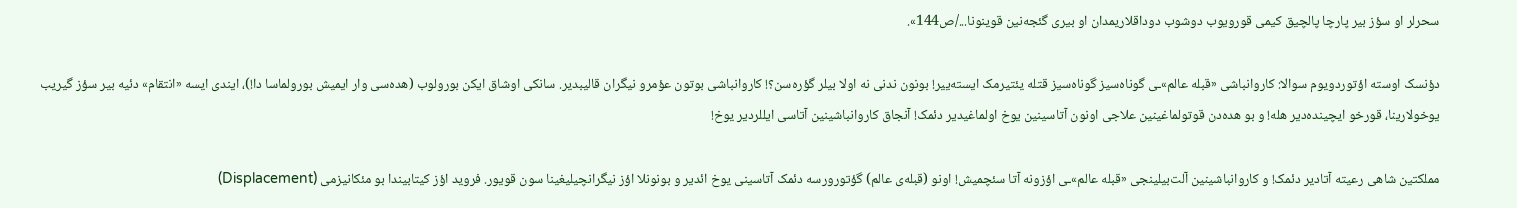سحرلر او سؤز بیر پارچا پالچیق کیمی قورویوب دوشوب دوداقلاریمدان او بیری گئجه‌نین قوینونا.../ص144».

دؤنسک اوسته اؤتوردویوم سوالا: کاروانباشی «قبله عالم»ـی گوناه‌سیز گوناه‌سیز قتله یئتیرمک ایسته‌ییر! بونون ندنی نه اولا بیلر گؤره‌سن؟! کاروانباشی بوتون عؤمرو نیگران قالیبدیر. سانکی اوشاق ایکن بورولوب (هده‌سی وار ایمیش بورولماسا دا!)، ایندی ایسه «انتقام» دئیه بیر سؤز گیریب یوخولارینا، قورخو ایچینده‌دیر هله! و بو هده‌دن قوتولماغینین علاجی اونون آتاسینین یوخ اولماغیدیر دئمک! آنجاق کاروانباشینین آتاسی ایللردیر یوخ!

مملکتین شاهی رعیته آتادیر دئمک! و کاروانباشینین آلت‌بیلینجی «قبله عالم»ـی اؤزونه آتا سئچمیش! اونو (قبله‌ی عالم) گؤتورورسه دئمک آتاسینی یوخ ائدیر و بونونلا اؤز نیگرانچیلیغینا سون قویور. فروید اؤز کیتابیندا بو مئکانیزمی (Displacement)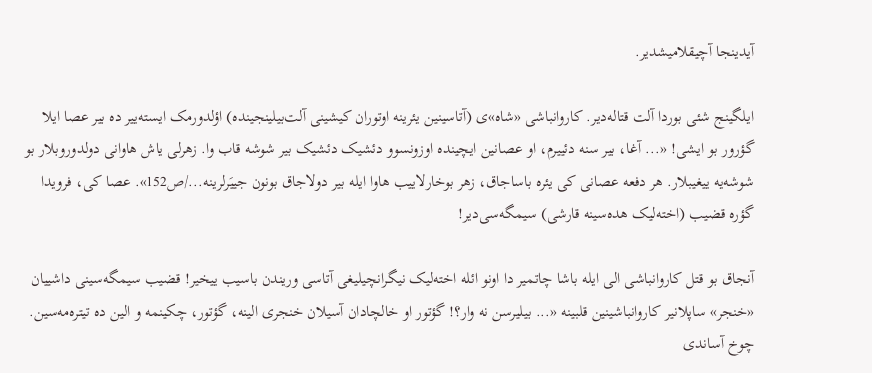آیدینجا آچیقلامیشدیر.

ایلگینج شئی بوردا آلت قتاله‌دیر. کاروانباشی «شاه»ی (آتاسینین یئرینه اوتوران کیشینی آلت‌بیلینجینده) اؤلدورمک ایسته‌ییر ده بیر عصا ایلا گؤرور بو ایشی! «... آغا، بیر سنه دئییرم، او عصانین ایچینده اوزونسوو دئشیک دئشیک بیر شوشه قاب وا. زهرلی یاش هاوانی دولدوروبلار بو شوشه‌یه ییغیبلار. هر دفعه عصانی کی یئره باساجاق، زهر بوخارلاییب هاوا ایله بیر دولاجاق بونون جییَرلرینه.../ص152». عصا کی، فرویدا گؤره قضیب (اخته‌لیک هده‌سینه قارشی) سیمگه‌سی‌دیر!

آنجاق بو قتل کاروانباشی الی ایله باشا چاتمیر دا اونو ائله اخته‌لیک نیگرانچیلیغی آتاسی وریندن باسیب ییخیر! قضیب سیمگه‌سینی داشییان «خنجر» ساپلانیر کاروانباشینین قلبینه «... بیلیرسن نه وار؟! گؤتور او خالچادان آسیلان خنجری الینه، گؤتور، چکینمه و الین ده تیتره‌مه‌سین. چوخ آساندی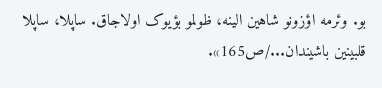بو. وئرمه اؤزونو شاهین الینه، ظولمو بؤیوک اولاجاق. ساپلا، ساپلا قلبینین باشیندان.../ص165».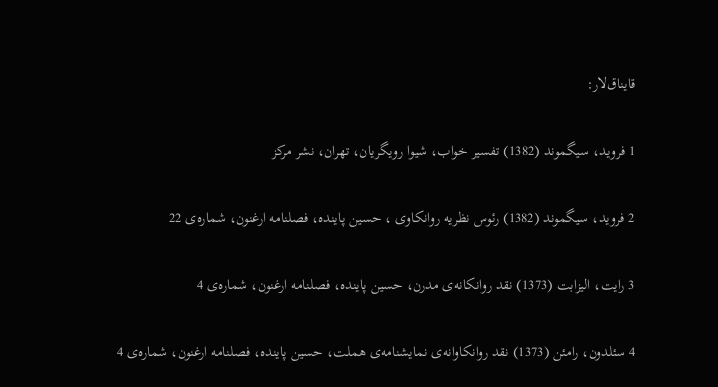قایناق‌لار:

1 فروید، سیگموند (1382) تفسیر خواب، شیوا رویگریان، تهران، نشر مرکز

2 فروید، سیگموند (1382) رئوس نظریه روانکاوی ، حسین پاینده، فصلنامه ارغنون، شماره‌ی 22

3 رایت، الیزابت (1373) نقد روانکانه‌ی مدرن، حسین پاینده، فصلنامه ارغنون، شماره‌ی 4

4 سئلدون، رامئن (1373) نقد روانکاوانه‌ی نمایشنامه‌ی هملت، حسین پاینده، فصلنامه ارغنون، شماره‌ی 4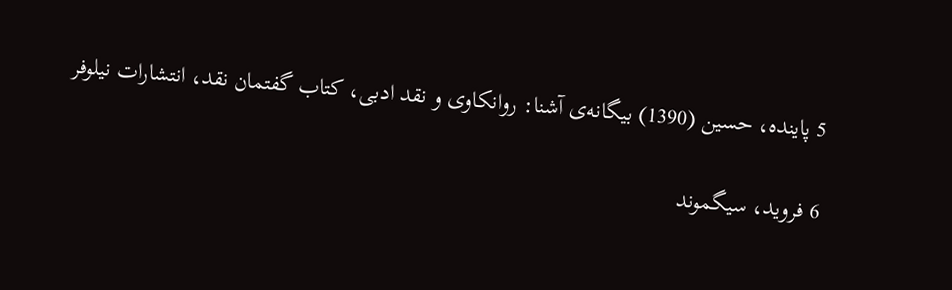5 پاینده، حسین (1390) بیگانه‌ی آشنا: روانکاوی و نقد ادبی، کتاب گفتمان نقد، انتشارات نیلوفر

6 فروید، سیگموند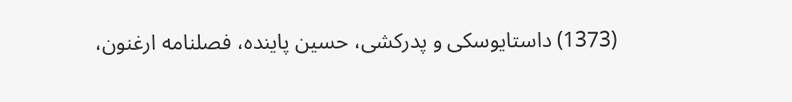(1373) داستایوسکی و پدرکشی، حسین پاینده، فصلنامه ارغنون،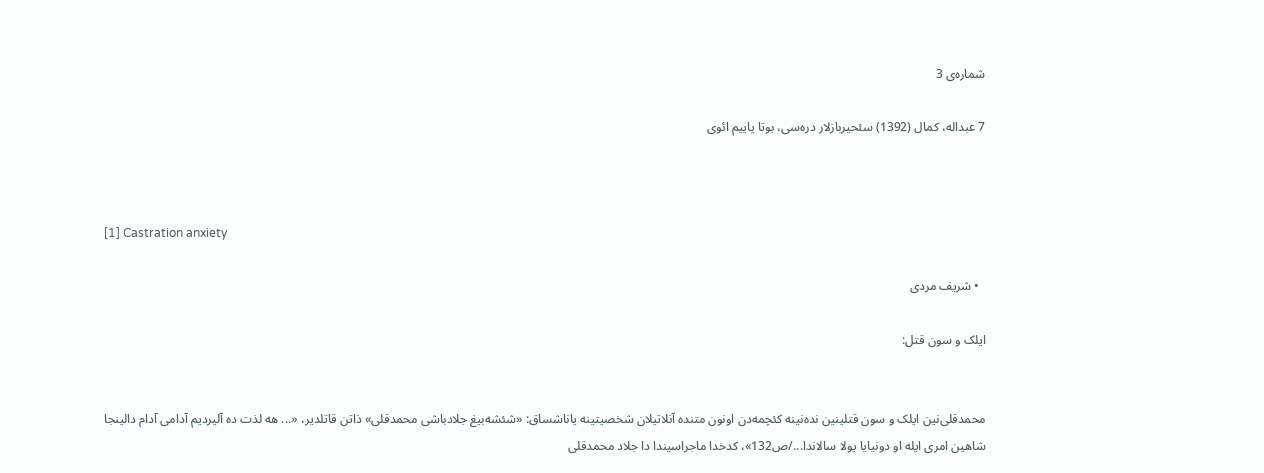شماره‌ی 3

7 عبداله، کمال (1392) سئحیربازلار دره‌سی، بوتا یاییم ائوی



[1] Castration anxiety

  • شریف مردی

ایلک و سون قتل:


محمدقلی‌نین ایلک و سون قتلینین نده‌نینه کئچمه‌دن اونون متنده آنلاتیلان شخصیتینه یاناشساق: «شئشه‌بیغ جلادباشی محمدقلی» ذاتن قاتلدیر، «... هه لذت ده آلیردیم آدامی آدام دالینجا شاهین امری ایله او دونیایا یولا سالاندا.../ص132»، کدخدا ماجراسیندا دا جلاد محمدقلی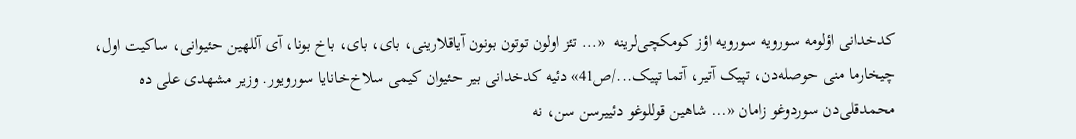کدخدانی اؤلومه سورویه سورویه اؤز کومکچی‌لرینه  «... تئز اولون توتون بونون آیاقلارینی، بای، بای، باخ بونا، آی آللهین حئیوانی، ساکیت اول، چیخارما منی حوصله‌دن، تپیک آتیر، آتما تپیک.../ص41» دئیه کدخدانی بیر حئیوان کیمی سلاخ‌خانایا سورویور. وزیر مشهدی علی ده محمدقلی‌دن سوردوغو زامان «... شاهین قوللوغو دئییرسن سن، نه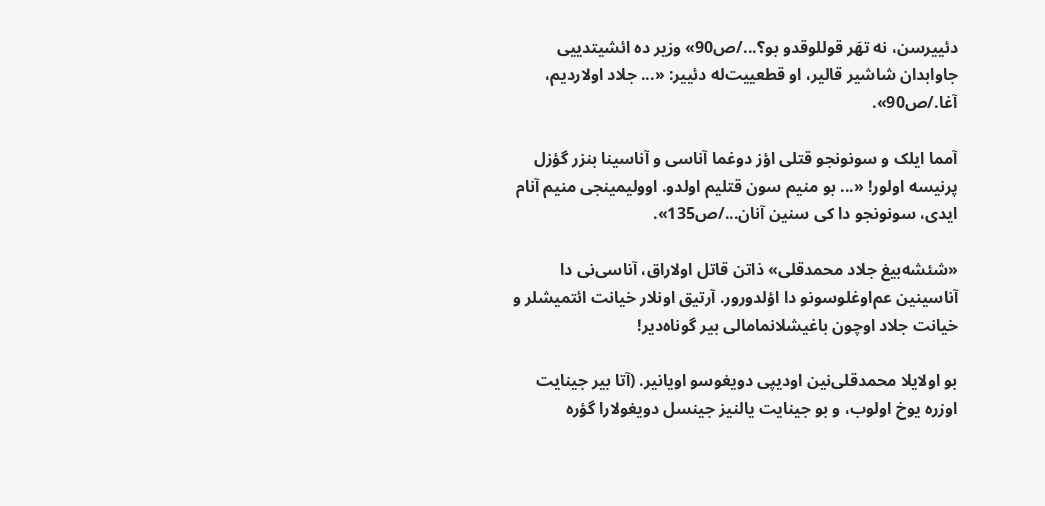دئییرسن، نه تهَر قوللوقدو بو؟.../ص90» وزیر ده ائشیتدییی جاوابدان شاشیر قالیر، او قطعییت‌له دئییر: «... جلاد اولاردیم، آغا./ص90».

آمما ایلک و سونونجو قتلی اؤز دوغما آناسی و آناسینا بنزر گؤزل پرنیسه اولور! «... بو منیم سون قتلیم اولدو. اوولیمینجی منیم آنام ایدی، سونونجو دا کی سنین آنان.../ص135».

«شئشه‌بیغ جلاد محمدقلی» ذاتن قاتل اولاراق، آناسی‌نی دا آناسینین عم‌اوغلوسونو دا اؤلدورور. آرتیق اونلار خیانت ائتمیشلر و خیانت جلاد اوچون باغیشلانمامالی بیر گوناه‌دیر!

بو اولایلا محمدقلی‌نین اودیپی دویغوسو اویانیر. (آتا بیر جینایت اوزره یوخ اولوب، و بو جینایت یالنیز جینسل دویغولارا گؤره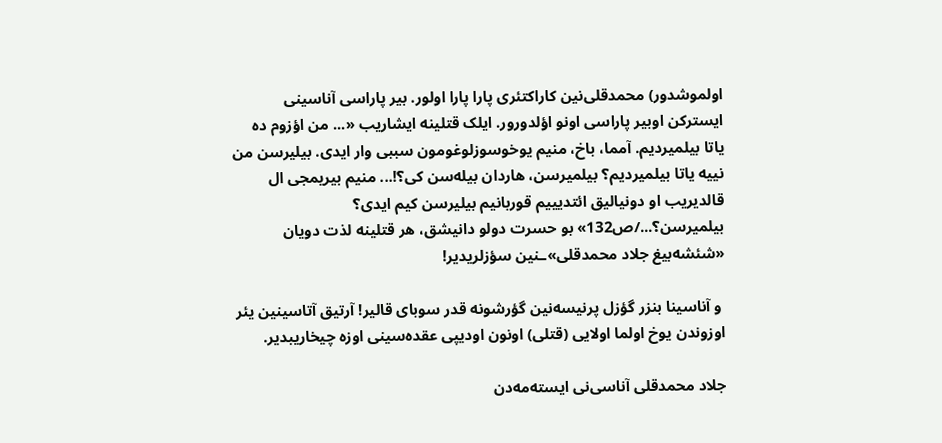اولموشدور) محمدقلی‌نین کاراکتئری پارا پارا اولور. بیر پاراسی آناسینی ایسترکن اوبیر پاراسی اونو اؤلدورور. ایلک قتلینه ایشاریب «... من اؤزوم ده یاتا بیلمیردیم. آمما، باخ، منیم یوخوسوزلوغومون سببی وار ایدی. بیلیرسن من نییه یاتا بیلمیردیم؟ بیلمیرسن، هاردان بیله‌سن کی؟!... منیم بیریمجی ال قالدیریب او دونیالیق ائتدیییم قوربانیم بیلیرسن کیم ایدی؟ بیلمیرسن؟.../ص132» بو حسرت دولو دانیشق، هر قتلینه لذت دویان «شئشه‌بیغ جلاد محمدقلی»ـنین سؤزلریدیر!

 و آناسینا بنزر گؤزل پرنیسه‌نین گؤرشونه قدر سوبای قالیر! آرتیق آتاسینین یئر اوزوندن یوخ اولما اولایی (قتلی) اونون اودیپی عقده‌سینی اوزه چیخاریبدیر.

جلاد محمدقلی آناسی‌نی ایسته‌مه‌دن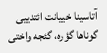آتاسینا خییانت ائتدییی گوناها گؤره، گئجه واختی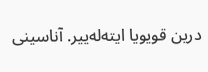درین قویویا ایته‌له‌ییر. آناسینی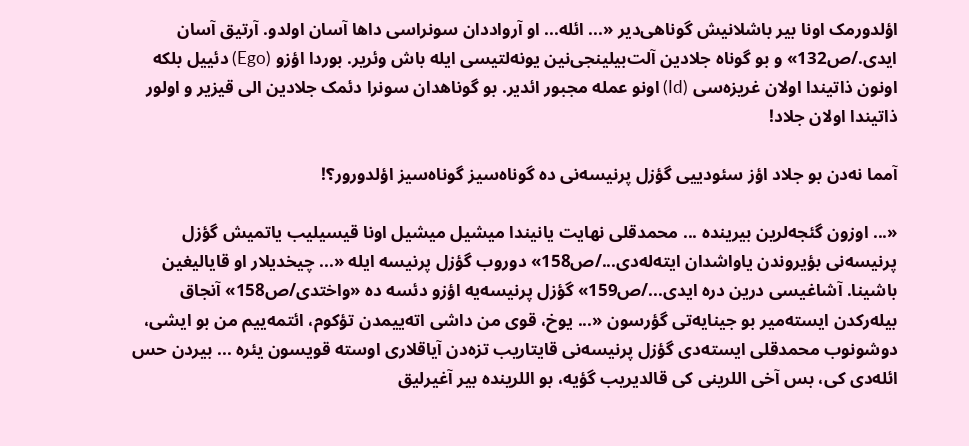اؤلدورمک اونا بیر باشلانیش گوناهی‌دیر «... ائله... او آرواددان سونراسی داها آسان اولدو. آرتیق آسان ایدی./ص132» و بو گوناه جلادین آلت‌بیلینجی‌نین یونه‌لتیسی ایله باش وئریر. بوردا اؤزو (Ego) دئییل بلکه اونون ذاتیندا اولان غریزه‌سی (Id) اونو عمله مجبور ائدیر. بو گوناهدان سونرا دئمک جلادین الی قیزیر و اولور ذاتیندا اولان جلاد!

آمما نه‌دن بو جلاد اؤز سئودییی گؤزل پرنیسه‌نی ده گوناه‌سیز گوناه‌سیز اؤلدورور؟!

«... اوزون گئجه‌لرین بیرینده ... محمدقلی نهایت یانیندا میشیل میشیل اونا قیسیلیب یاتمیش گؤزل پرنیسه‌نی بؤیروندن یاواشدان ایته‌له‌دی.../ص158» دوروب گؤزل پرنیسه ایله «... چیخدیلار او قایالیغین باشینا. آشاغیسی درین دره ایدی.../ص159» گؤزل پرنیسه‌یه اؤزو دئسه ده «واختدی/ص158» آنجاق بیله‌رکدن ایسته‌میر بو جینایه‌تی گؤرسون «... یوخ، قوی من داشی اته‌ییمدن تؤکوم، ائتمه‌ییم من بو ایشی، دوشونوب محمدقلی ایسته‌دی گؤزل پرنیسه‌نی قایتاریب تزه‌دن آیاقلاری اوسته قویسون یئره ... بیردن حس ائله‌دی کی، بس آخی اللرینی کی قالدیریب گؤیه، بو اللرینده بیر آغیرلیق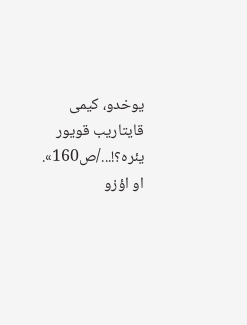یوخدو، کیمی قایتاریب قویور یئره؟!.../ص160». او اؤزو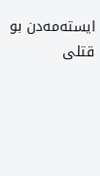ایسته‌مه‌دن بو قتلی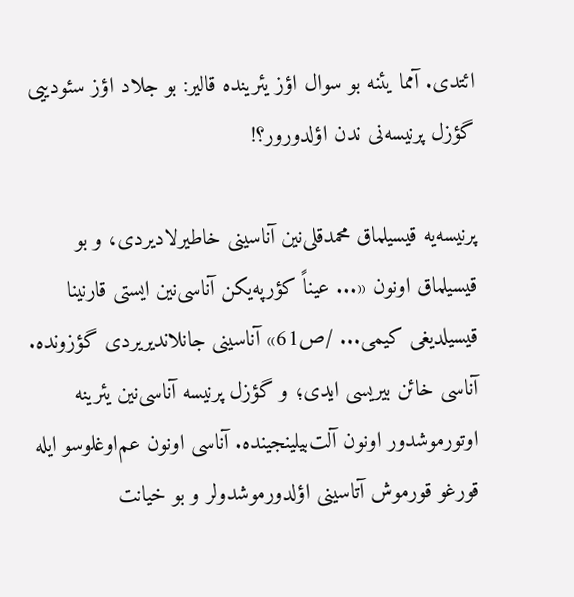ائتدی. آمما یئنه بو سوال اؤز یئرینده قالیر: بو جلاد اؤز سئودییی گؤزل پرنیسه‌نی ندن اؤلدورور؟!

پرنیسه‌یه قیسیلماق محمدقلی‌نین آناسینی خاطیرلادیردی، و بو قیسیلماق اونون «... عیناً کؤرپه‌یکن آناسی‌نین ایستی قارنینا قیسیلدیغی کیمی... /ص61» آناسینی جانلاندیریردی گؤزونده. آناسی خائن بیریسی ایدی؛ و گؤزل پرنیسه آناسی‌نین یئرینه اوتورموشدور اونون آلت‌بیلینجینده. آناسی اونون عم‌اوغلوسو ایله قورغو قورموش آتاسینی اؤلدورموشدولر و بو خیانت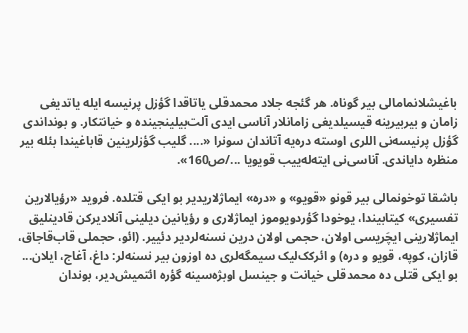باغیشلانمامالی بیر گوناه. هر گئجه جلاد محمدقلی یاتاقدا گؤزل پرنیسه ایله یاتدیغی زامان و بیربیرینه قیسیلدیغی زامانلار آناسی ایدی آلت‌بیلینجینده و خیانتکار. و بونداندی گؤزل پرنیسه‌نی اللری اوسته دره‌یه آتاندان سونرا «.... گلیب گؤزلرینین قاباغیندا بئله بیر منظره دایاندی. آناسی‌نی ایته‌له‌ییب قویویا .../ص160».

باشقا توخونمالی بیر قونو «قویو» و «دره» ایماژلاریدیر بو ایکی قتلده. فروید «رؤیالارین تفسیری» کیتابیندا، یوخودا گؤردویوموز ایماژلاری و رؤیانین دیلینی آنلادیرکن قادینلیق ایماژلارینی ایچَریسی اولان، حجمی اولان درین نسنه‌لردیر دئییر. (ائو، حجملی قاب‌قاجاق، قازان، کوپه، قویو و دره) و ائرکک‌لیک سیمگه‌لری ده اوزون بیر نسنه‌لر: داغ، آغاج، ایلان... بو ایکی قتلی ده محمدقلی خیانت و جینسل اوبژه‌سینه گؤره ائتمیش‌دیر، بوندان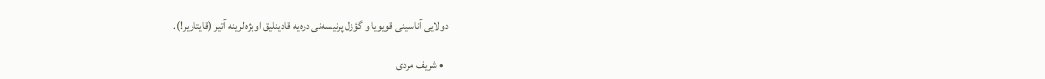دولایی آناسینی قویویا و گؤزل پرنیسه‌نی دره‌یه قادینلیق اوبژه‌لرینه آتیر (قایتاریر!).

  • شریف مردی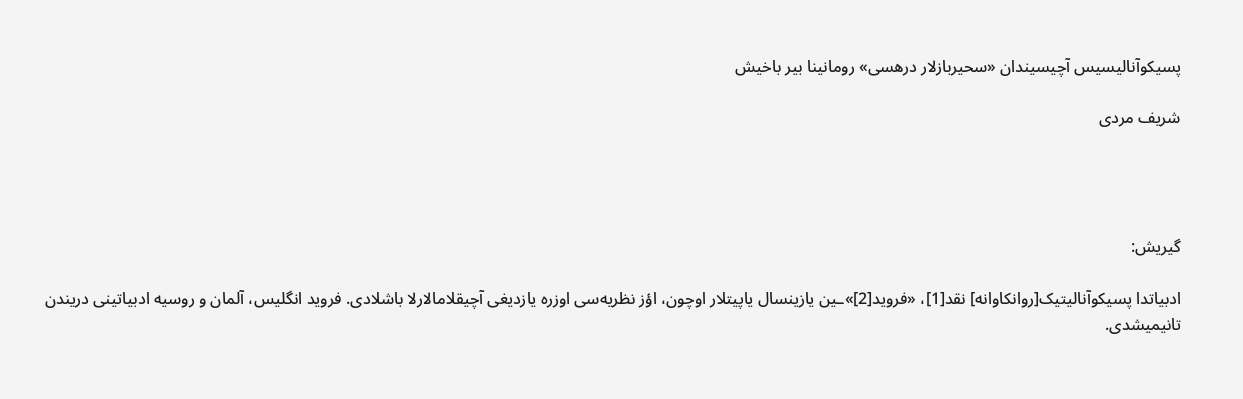پسیکوآنالیسیس آچیسیندان «سحیربازلار درهسی» رومانینا بیر باخیش

شریف مردی




گیریش:

ادبیاتدا پسیکوآنالیتیک[روانکاوانه] نقد[1]، «فروید[2]»ـین یازینسال یاپیتلار اوچون، اؤز نظریه‌سی اوزره یازدیغی آچیقلامالارلا باشلادی. فروید انگلیس، آلمان و روسیه ادبیاتینی دریندن تانیمیشدی.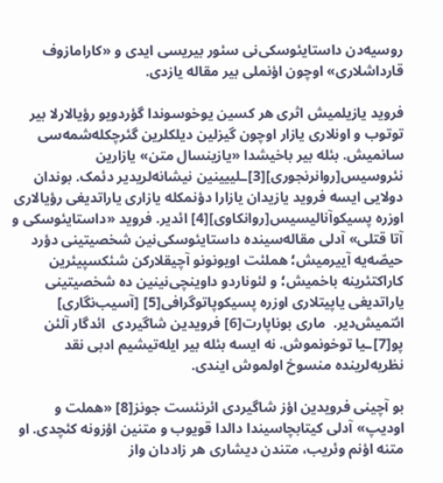روسیه‌دن داستایئوسکی‌نی سئور بیریسی ایدی و «کارامازوف قارداشلاری» اوچون اؤنملی بیر مقاله یازدی.

فروید یازیلمیش اثری هر کسین یوخوسوندا گؤردویو رؤیالارلا بیر توتوب و اونلاری یازار اوچون گیزلین دیلکلرین گئرچکله‌شمه‌سی سانمیش. بئله بیر باخیشدا «یازینسال متن» یازارین نئروسیس[روانرنجوری][3]ـلییینین نیشانه‌لریدیر دئمک. بوندان دولایی ایسه فروید یازیدان یازارا دؤنمکله یازاری یاراتدیغی رؤیالاری اوزره پسیکوآنالیسیس[روانکاوی][4] ائدیر. فروید «داستایئوسکی و آتا قتلی» آدلی مقاله‌سینده داستایئوسکی‌نین شخصیتینی دؤرد حیصّه‌یه آییرمیش؛ هملئت اویونونو آچیقلارکن شئکسپیئرین کاراکتئرینه باخمیش؛ و لئوناردو داوینچی‌نینین ده شخصیتینی یاراتدیغی یاپیتلاری اوزره پسیکوپاتوگرافی[5] [آسیب‌نگاری] ائتمیش‌دیر.  ماری بوناپارت[6] فرویدین شاگیردی  ائدگار آلئن پو[7]ـیا توخونموش. نه ایسه بئله بیر ایله‌تیشیم ادبی نقد نظریه‌لرینده منسوخ اولموش ایندی.

بو آچینی فرویدین اؤز شاگیردی ائرنئست جونز[8] «هملت و اودیپ» آدلی کیتابچاسیندا دالدا قویوب و متنین اؤزونه کئچدی. او متنه اؤنم وئریب، متندن دیشاری هر زاددان واز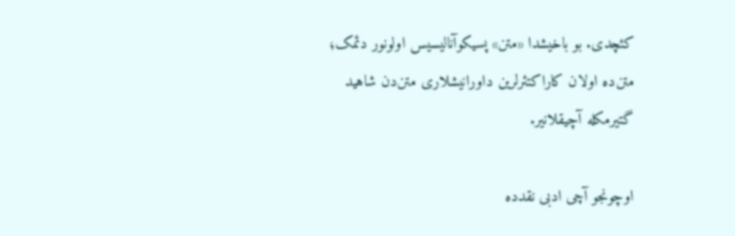کئچدی. بو باخیشدا «متن» پسیکوآنالیسیس اولونور دئمک؛ متن‌ده اولان کاراکتئرلرین داورانیشلاری متن‌دن شاهید گتیرمکله آچیقلانیر.

اوچونجو آچی ادبی نقدده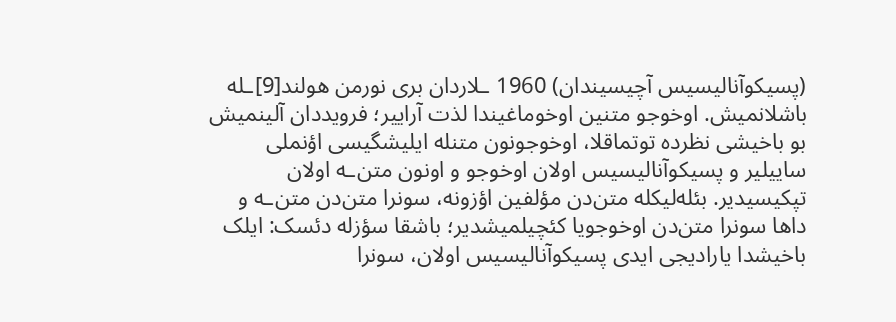(پسیکوآنالیسیس آچیسیندان) 1960 ـلاردان بری نورمن هولند[9]ـله باشلانمیش. اوخوجو متنین اوخوماغیندا لذت آراییر؛ فرویددان آلینمیش بو باخیشی نظرده توتماقلا، اوخوجونون متنله ایلیشگیسی اؤنملی ساییلیر و پسیکوآنالیسیس اولان اوخوجو و اونون متن‌ـه اولان تپکیسیدیر. بئله‌لیکله متن‌دن مؤلفین اؤزونه، سونرا متن‌دن متن‌ـه و داها سونرا متن‌دن اوخوجویا کئچیلمیشدیر؛ باشقا سؤزله دئسک: ایلک باخیشدا یارادیجی ایدی پسیکوآنالیسیس اولان، سونرا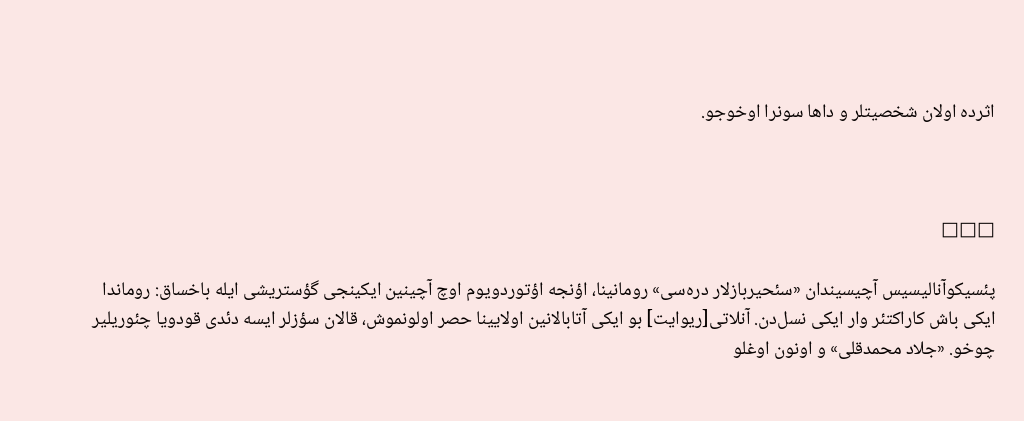اثرده اولان شخصیتلر و داها سونرا اوخوجو.



□□□

پئسیکوآنالیسیس آچیسیندان «سئحیربازلار دره‌سی» رومانینا، اؤنجه اؤتوردویوم اوچ آچینین ایکینجی گؤستریشی ایله باخساق: روماندا ایکی باش کاراکتئر وار ایکی نسل‌دن. آنلاتی[ریوایت] بو ایکی آتابالانین اولایینا حصر اولونموش، قالان سؤزلر ایسه دئدی قودویا چئوریلیر چوخو. «جلاد محمدقلی» و اونون اوغلو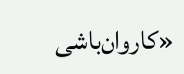«کاروان‌باشی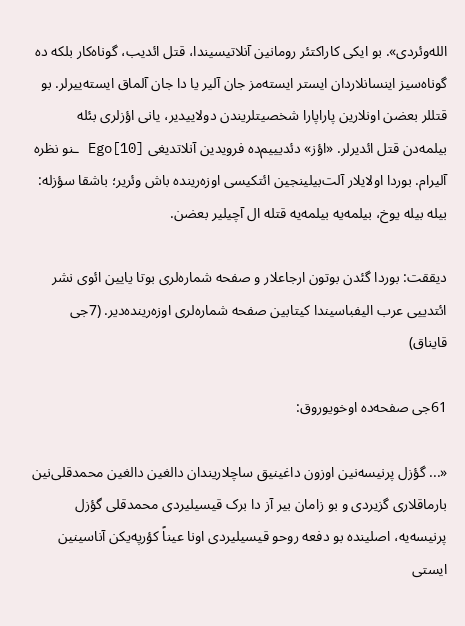الله‌وئردی». بو ایکی کاراکتئر رومانین آنلاتیسیندا، قتل ائدیب، گوناه‌کار بلکه ده گوناه‌سیز اینسانلاردان ایستر ایسته‌مز جان آلیر یا دا جان آلماق ایسته‌ییرلر. بو قتللر بعضن اونلارین پاراپارا شخصیتلریندن دولاییدیر، یانی اؤزلری بئله بیلمه‌دن قتل ائدیرلر. «اؤز» دئدیییم‌ده فرویدین آنلاتدیغی [10]Ego ـنو نظره آلیرام. بوردا اولایلار آلت‌بیلینجین ائتکیسی اوزه‌رینده باش وئریر؛ باشقا سؤزله: بیله بیله یوخ، بیلمه‌یه بیلمه‌یه قتله ال آچیلیر بعضن.

دیققت: بوردا گئدن بوتون ارجاعلار و صفحه شماره‌لری بوتا یایین ائوی نشر ائتدییی عرب الیفباسیندا کیتابین صفحه شماره‌لری اوزه‌رینده‌دیر. (7جی قایناق)

61جی صفحه‌ده اوخویوروق:

«... گؤزل پرنیسه‌نین اوزون داغینیق ساچلاریندان دالغین دالغین محمدقلی‌نین بارماقلاری گزیردی و بو زامان بیر آز دا برک قیسیلیردی محمدقلی گؤزل پرنیسه‌یه، اصلینده بو دفعه روحو قیسیلیردی اونا عیناً کؤرپه‌یکن آناسینین ایستی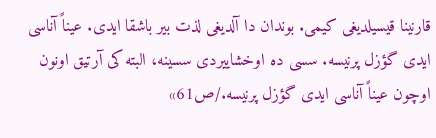قارنینا قیسیلدیغی کیمی. بوندان دا آلدیغی لذت بیر باشقا ایدی. عیناً آناسی ایدی گؤزل پرنیسه. سسی ده اوخشاییردی سسینه، البته کی آرتیق اونون اوچون عیناً آناسی ایدی گؤزل پرنیسه./ص61»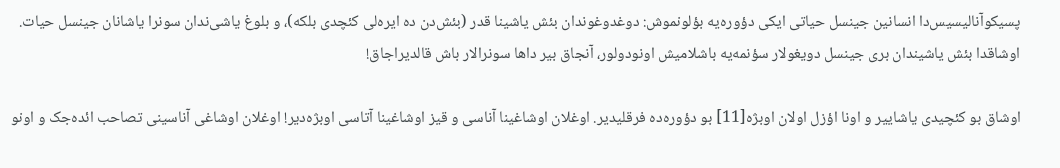پسیکوآنالیسیس‌دا انسانین جینسل حیاتی ایکی دؤوره‌یه بؤلونموش: دوغدوغوندان بئش یاشینا قدر (بئش‌دن ده ایره‌لی کئچدی بلکه)، و بلوغ یاشی‌ندان سونرا یاشانان جینسل حیات. اوشاقدا بئش یاشیندان بری جینسل دویغولار سؤنمه‌یه باشلامیش اونودولور، آنجاق بیر داها سونرالار باش قالدیراجاق!

اوشاق بو کئچیدی یاشاییر و اونا اؤزل اولان اوبژه[11] بو دؤوره‌ده فرقلیدیر. اوغلان اوشاغینا آناسی و قیز اوشاغینا آتاسی اوبژه‌دیر! اوغلان اوشاغی آناسینی تصاحب ائده‌جک و اونو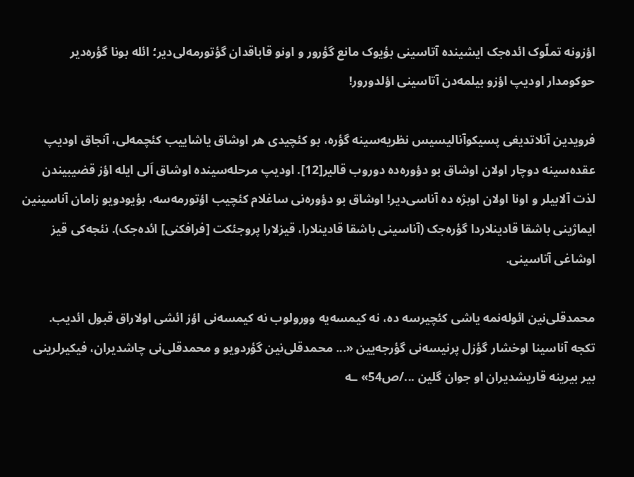اؤزونه تملّوک ائده‌جک ایشینده آتاسینی بؤیوک مانع گؤرور و اونو قاباقدان گؤتورمه‌لی‌دیر؛ ائله بونا گؤره‌دیر حوکومدار اودیپ اؤزو بیلمه‌دن آتاسینی اؤلدورور!

فرویدین آنلاتدیغی پسیکوآنالیسیس نظریه‌سینه گؤره، بو کئچیدی هر اوشاق یاشاییب کئچمه‌لی، آنجاق اودیپ عقده‌سینه دوچار اولان اوشاق بو دؤوره‌ده دوروب قالیر[12]. اودیپ مرحله‌سینده اوشاق اَلی ایله اؤز قضیبیندن لذت آلابیلر و اونا اولان اوبژه ده آناسی‌دیر! اوشاق بو دؤوره‌نی ساغلام کئچیب اؤتورمه‌سه، بؤیودویو زامان آناسینین ایماژینی باشقا قادینلاردا گؤره‌جک (آناسینی باشقا قادینلارا، قیزلارا پروجئکت [فرافکنی] ائده‌جک). نئجه‌کی قیز اوشاغی آتاسینی.

محمدقلی‌نین ائوله‌نمه یاشی کئچیرسه ده، نه کیمسه‌یه وورولوب نه کیمسه‌نی اؤز ائشی اولاراق قبول ائدیب. تکجه آناسینا اوخشار گؤزل پرنیسه‌نی گؤرجه‌یین «... محمدقلی‌نین گؤردویو و محمدقلی‌نی چاشدیران، فیکیرلرینی بیر بیرینه قاریشدیران او جوان گلین .../ص54» ـه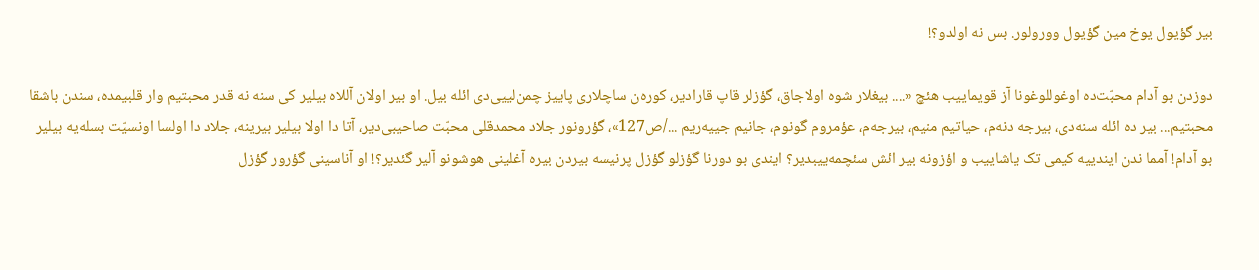بیر گؤیول یوخ مین گؤیول وورولور. بس نه اولدو؟!

دوزدن بو آدام محبّت‌ده اوغوللوغونا آز قویماییب هئچ «.... بیغلار شوه اولاجاق، گؤزلر قاپ قارادیر، کوره‌ن ساچلاری پاییز چمن‌لییی‌دی ائله بیل. او بیر اولان آللاه بیلیر کی سنه نه قدر محبتیم وار قلبیمده، سندن باشقا محبتیم... بیر ده ائله سنه‌دی، بیرجه دنه‌م، حیاتیم منیم، بیرجه‌م، عؤمروم گونوم، جانیم جییه‌ریم .../ص127»، گؤرونور جلاد محمدقلی محبّت صاحیبی‌دیر، آتا دا اولا بیلیر بیرینه، جلاد دا اولسا اونسیّت بسله‌یه بیلیر بو آدام! آمما ندن ایندییه کیمی تک یاشاییب و اؤزونه بیر ائش سئچمه‌ییبدیر؟ ایندی بو دورنا گؤزلو گؤزل پرنیسه بیردن بیره آغلینی هوشونو آلیر گئدیر؟! او آناسینی گؤرور گؤزل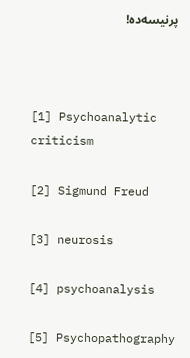پرنیسه‌ده!



[1] Psychoanalytic criticism

[2] Sigmund Freud

[3] neurosis

[4] psychoanalysis

[5] Psychopathography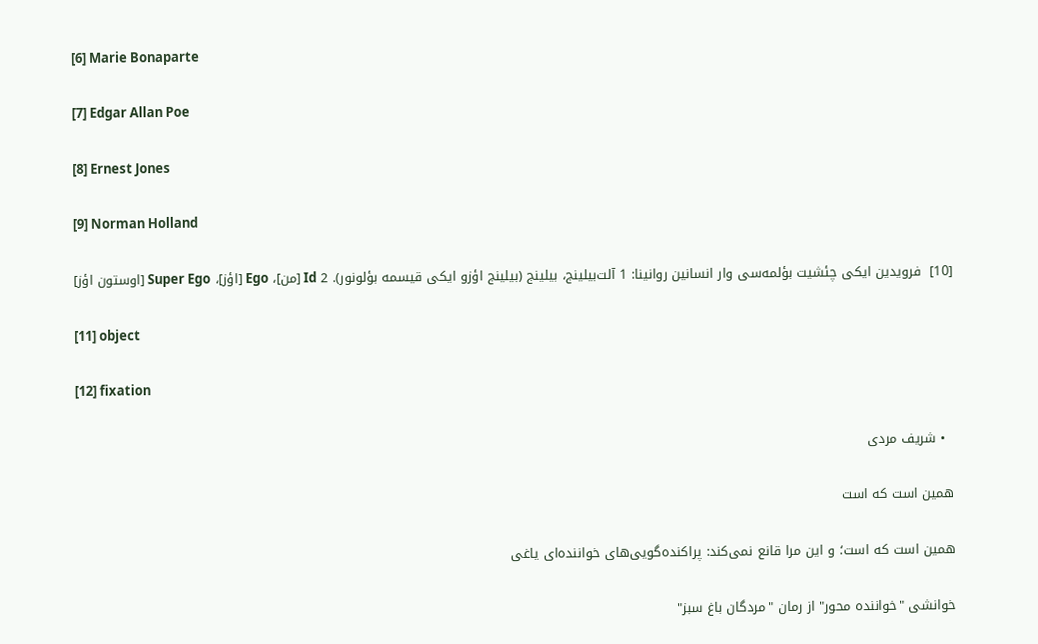[6] Marie Bonaparte

[7] Edgar Allan Poe

[8] Ernest Jones

[9] Norman Holland

[10]  فرویدین ایکی چئشیت بؤلمه‌سی وار انسانین روانینا: 1 آلت‌بیلینج، بیلینج (بیلینج اؤزو ایکی قیسمه بؤلونور). 2 Id [من]، Ego [اؤز]، Super Ego [اوستون اؤز]

[11] object

[12] fixation

  • شریف مردی

همین است که است

همین است که است؛ و این مرا قانع نمی‌کند: پراکنده‌گویی‌های خواننده‌ای یاغی

خوانشی "خواننده محور" از رمان "مردگان باغ سبز"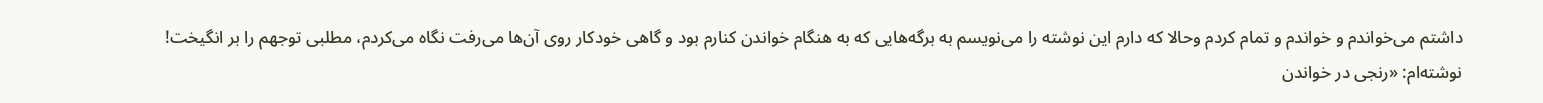داشتم می‌خواندم و خواندم و تمام کردم وحالا که دارم این نوشته را می‌نویسم به برگه‌هایی که به هنگام خواندن کنارم بود و گاهی خودکار روی آن‌ها می‌رفت نگاه می‌کردم، مطلبی توجهم را بر انگیخت! نوشته‌ام: «رنجی در خواندن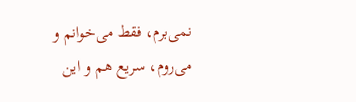نمی‌برم، فقط می‌خوانم و می‌روم، سریع هم و این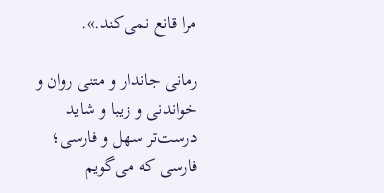مرا قانع نمی‌کند.».

رمانی جاندار و متنی روان و خواندنی و زیبا و شاید درست‌تر سهل و فارسی؛ فارسی که می‌گویم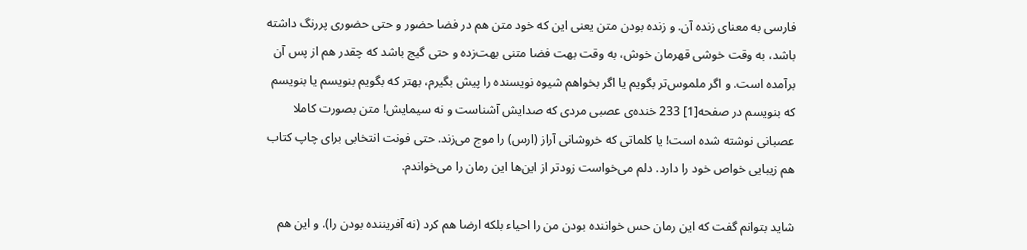فارسی به معنای زنده آن. و زنده بودن متن یعنی این که خود متن هم در فضا حضور و حتی حضوری پررنگ داشته باشد، به وقت خوشی قهرمان خوش، به وقت بهت فضا متنی بهت‌زده و حتی گیج باشد که چقدر هم از پس آن برآمده است. و اگر ملموس‌تر بگویم یا اگر بخواهم شیوه نویسنده را پیش بگیرم، بهتر که بگویم بنویسم یا بنویسم که بنویسم در صفحه[1] 233 خنده‌ی عصبی مردی که صدایش آشناست و نه سیمایش! متن بصورت کاملا عصبانی نوشته شده است! یا کلماتی که خروشانی آراز (ارس) را موج می‌زند. حتی فونت انتخابی برای چاپ کتاب هم زیبایی خواص خود را دارد. دلم می‌خواست زودتر از این‌ها این رمان را می‌خواندم.

شاید بتوانم گفت که این رمان حس خواننده بودن من را احیاء بلکه ارضا هم کرد (نه آفریننده بودن را). و این هم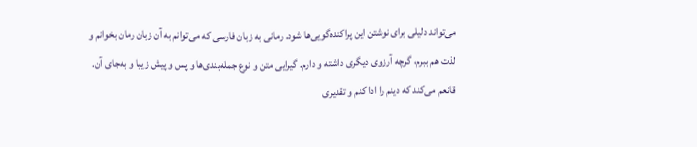می‌تواند دلیلی برای نوشتن این پراکنده‌گویی‌ها شود. رمانی به زبان فارسی که می‌توانم به آن زبان رمان بخوانم و لذت هم ببرم، گرچه آرزوی دیگری داشته و دارم. گیرایی متن و نوع جمله‌بندی‌ها و پس و پیش زیبا و به‌جای آن. قانعم می‌کند که دینم را ادا کنم و تقدیری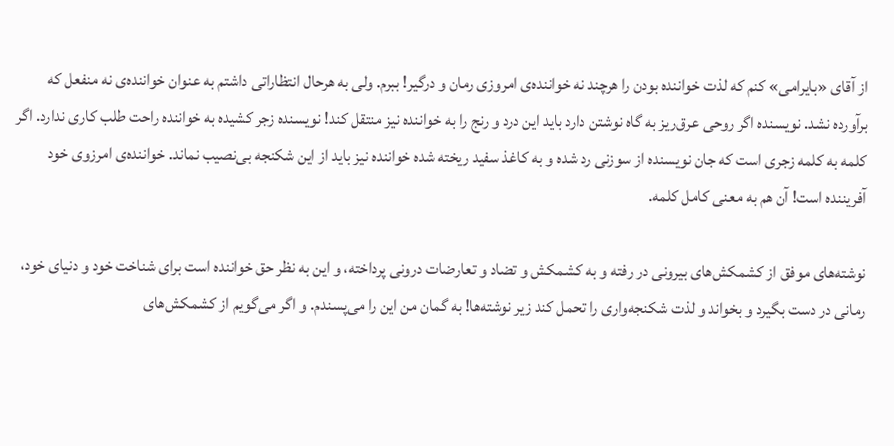از آقای «بایرامی» کنم که لذت خواننده بودن را هرچند نه خواننده‌ی امروزی رمان و درگیر! ببرم. ولی به هرحال انتظاراتی داشتم به عنوان خواننده‌ی نه منفعل که برآورده نشد. نویسنده اگر روحی عرق‌ریز به گاه نوشتن دارد باید این درد و رنج را به خواننده نیز منتقل کند! نویسنده زجر کشیده به خواننده راحت طلب کاری ندارد. اگر کلمه به کلمه زجری است که جان نویسنده از سوزنی رد شده و به کاغذ سفید ریخته شده خواننده نیز باید از این شکنجه بی‌نصیب نماند. خواننده‌ی امرزوی خود آفریننده است! آن هم به معنی کامل کلمه.

نوشته‌های موفق از کشمکش‌های بیرونی در رفته و به کشمکش و تضاد و تعارضات درونی پرداخته، و این به نظر حق خواننده است برای شناخت خود و دنیای خود، رمانی در دست بگیرد و بخواند و لذت شکنجه‌واری را تحمل کند زیر نوشته‌ها! به گمان من این را می‌پسندم. و اگر می‌گویم از کشمکش‌های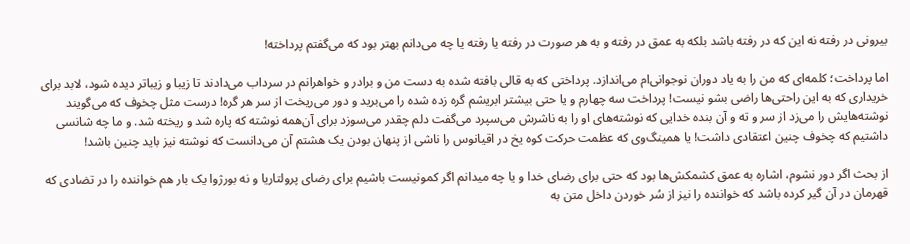بیرونی در رفته نه این که در رفته باشد بلکه به عمق در رفته و به هر صورت در رفته یا رفته یا چه می‌دانم بهتر بود که می‌گفتم پرداخته!

اما پرداخت؛ کلمه‌ای که من را به یاد دوران نوجوانی‌ام می‌اندازد. پرداختی که به قالی بافته شده به دست من و برادر و خواهرانم در سرداب می‌دادند تا زیبا و زیباتر دیده شود، لابد برای خریداری که به این راحتی‌ها راضی بشو نیست! پرداخت سه چهارم و یا حتی بیشتر ابریشم گره زده شده را می‌برید و دور می‌ریخت از سر هر گره! درست مثل چخوف که می‌گویند نوشته‌هایش را می‌زد از سر و ته و آن بنده خدایی که نوشته‌های او را به ناشرش می‌سپرد می‌گفت دلم چقدر می‌سوزد برای آن‌همه نوشته که پاره شد و ریخته شد. و ما چه شانسی داشتیم که چخوف چنین اعتقادی داشت! یا همینگ‌وی که عظمت حرکت کوه یخ در اقیانوس را ناشی از پنهان بودن یک هشتم آن می‌دانست که نوشته نیز باید چنین باشد!

از بحث اگر دور نشوم، اشاره به عمق کشمکش‌ها بود که حتی برای رضای خدا و یا چه میدانم اگر کمونیست باشیم برای رضای پرولتاریا و نه بورژوا یک بار هم خواننده را در تضادی که قهرمان در آن گیر کرده باشد که خواننده را نیز از سُر خوردن داخل متن به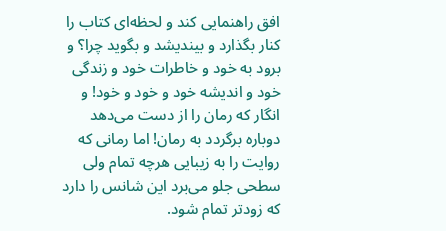افق راهنمایی کند و لحظه‌ای کتاب را کنار بگذارد و بیندیشد و بگوید چرا؟ و برود به خود و خاطرات خود و زندگی خود و اندیشه خود و خود و خود! و انگار که رمان را از دست می‌دهد دوباره برگردد به رمان! اما رمانی که روایت را به زیبایی هرچه تمام ولی سطحی جلو می‌برد این شانس را دارد که زودتر تمام شود.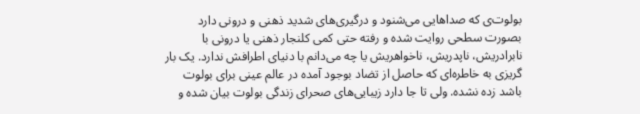بولوت‌ی که صداهایی می‌شنود و درگیری‌های شدید ذهنی و درونی دارد بصورت سطحی روایت شده و رفته حتی کمی کلنجار ذهنی یا درونی با نابرادریش، ناپدریش، ناخواهریش یا چه می‌دانم با دنیای اطرافش ندارد. یک بار گریزی به خاطره‌ای که حاصل از تضاد بوجود آمده در عالم عینی برای بولوت باشد زده نشده. ولی تا جا دارد زیبایی‌های صحرای زندگی بولوت بیان شده و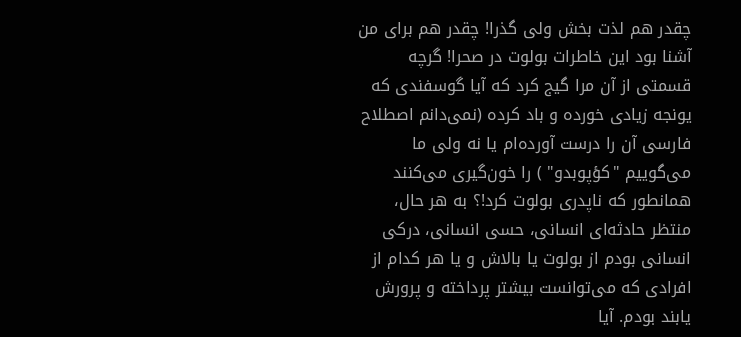چقدر هم لذت بخش ولی گذرا! چقدر هم برای من آشنا بود این خاطرات بولوت در صحرا! گرچه قسمتی از آن مرا گیج کرد که آیا گوسفندی که یونجه زیادی خورده و باد کرده (نمی‌دانم اصطلاح فارسی آن را درست آورده‌ام یا نه ولی ما می‌گوییم "کؤپوبدو" ) را خون‌گیری می‌کنند همانطور که ناپدری بولوت کرد!؟ به هر حال، منتظر حادثه‌ای انسانی، حسی انسانی، درکی انسانی بودم از بولوت یا بالاش و یا هر کدام از افرادی که می‌توانست بیشتر پرداخته و پرورش یابند بودم. آیا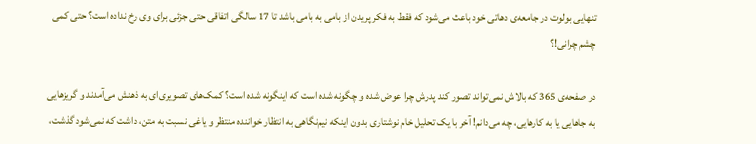تنهایی بولوت در جامعه‌ی دهاتی خود باعث می‌شود که فقط به فکر پریدن از بامی به بامی باشد تا 17 سالگی اتفاقی حتی جزئی برای وی رخ نداده است؟ حتی کمی چشم چرانی!؟

در صفحه‌ی 365 که بالاش نمی‌تواند تصور کند پدرش چرا عوض شده و چگونه شده است که اینگونه شده است؟ کمک‌های تصویری‌ای به ذهنش می‌آمدند و گریزهایی به جاهایی یا به کارهایی، چه می‌دانم! آخر با یک تحلیل خام نوشتاری بدون اینکه نیم‌نگاهی به انتظار خواننده منتظر و یاغی نسبت به متن، داشت که نمی‌شود گذشت،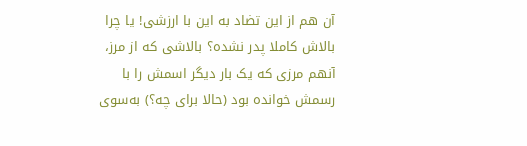آن هم از این تضاد به این با ارزشی! یا چرا بالاش کاملا پدر نشده؟ بالاشی که از مرز، آنهم مرزی که یک بار دیگر اسمش را با رسمش خوانده بود (حالا برای چه؟) به‌سوی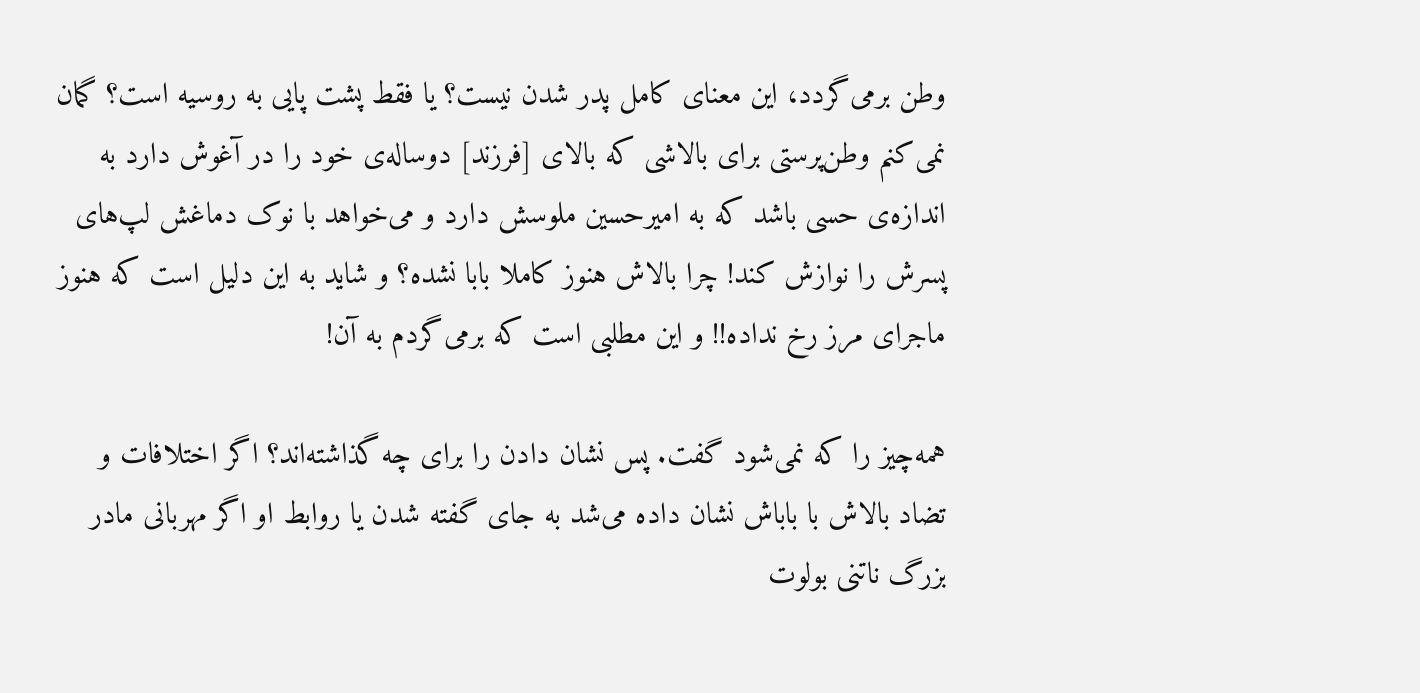وطن برمی‌گردد، این معنای کامل پدر شدن نیست؟ یا فقط پشت پایی به روسیه است؟ گمان نمی‌کنم وطن‌پرستی برای بالاشی که بالای [فرزند] دوساله‌ی خود را در آغوش دارد به اندازه‌ی حسی باشد که به امیرحسین ملوسش دارد و می‌خواهد با نوک دماغش لپ‌های پسرش را نوازش کند! چرا بالاش هنوز کاملا بابا نشده؟ و شاید به این دلیل است که هنوز ماجرای مرز رخ نداده!! و این مطلبی است که برمی‌گردم به آن!

همه‌چیز را که نمی‌شود گفت. پس نشان دادن را برای چه گذاشته‌اند؟ اگر اختلافات و تضاد بالاش با باباش نشان داده می‌شد به جای گفته شدن یا روابط او اگر مهربانی مادر بزرگ ناتنی بولوت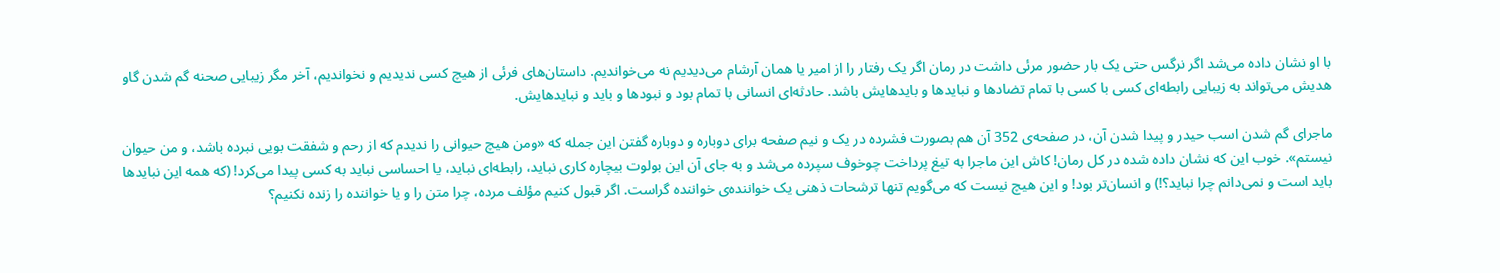با او نشان داده می‌شد اگر نرگس حتی یک بار حضور مرئی داشت در رمان اگر یک رفتار را از امیر یا همان آرشام می‌دیدیم نه می‌خواندیم. داستان‌های فرئی از هیچ کسی ندیدیم و نخواندیم، آخر مگر زیبایی صحنه گم شدن گاو هدیش می‌تواند به زیبایی رابطه‌ای کسی با کسی با تمام تضادها و نبایدها و بایدهایش باشد. حادثه‌ای انسانی با تمام بود و نبودها و باید و نبایدهایش.

ماجرای گم شدن اسب حیدر و پیدا شدن آن، در صفحه‌ی 352 آن هم بصورت فشرده در یک و نیم صفحه برای دوباره و دوباره گفتن این جمله که «ومن هیچ حیوانی را ندیدم که از رحم و شفقت بویی نبرده باشد، و من حیوان نیستم». خوب این که نشان داده شده در کل رمان! کاش این ماجرا به تیغ پرداخت چوخوف سپرده می‌شد و به جای آن این بولوت بیچاره کاری نباید، رابطه‌ای نباید، یا احساسی نباید به کسی پیدا می‌کرد! (که همه این نبایدها باید است و نمی‌دانم چرا نباید؟!) و انسان‌تر بود! و این هیچ نیست که می‌گویم تنها ترشحات ذهنی یک خواننده‌ی خواننده گراست. اگر قبول کنیم مؤلف مرده، چرا متن را و یا خواننده را زنده نکنیم؟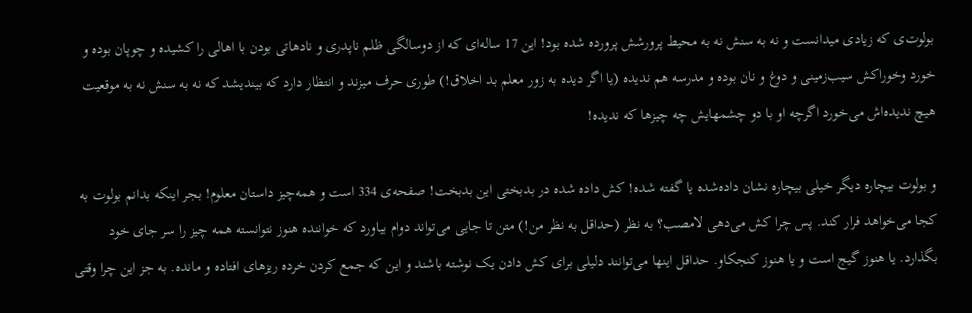بولوت‌ی که زیادی میدانست و نه به سنش نه به محیط پرورشش پرورده شده بود! این 17 ساله‌ای که از دوسالگی ظلم ناپدری و نادهاتی بودن با اهالی را کشیده و چوپان بوده و خورد وخوراکش سیب‌زمینی و دوغ و نان بوده و مدرسه هم ندیده (یا اگر دیده به زور معلم بد اخلاق!) طوری حرف میزند و انتظار دارد که بیندیشد که نه به سنش نه به موقعیت هیچ ندیده‌اش می‌خورد اگرچه او با دو چشمهایش چه چیزها که ندیده!

و بولوت بیچاره دیگر خیلی بیچاره نشان داده‌شده یا گفته شده! کش داده شده در بدبختی این بدبخت! صفحه‌ی 334 است و همه‌چیز داستان معلوم! بجر اینکه بدانم بولوت به کجا می‌خواهد فرار کند. پس چرا کش می‌دهی لامصب؟ به نظر (حداقل به نظر من!) متن تا جایی می‌تواند دوام بیاورد که خواننده هنوز نتوانسته همه چیز را سر جای خود بگذارد. یا هنوز گیج است و یا هنوز کنجکاو. حداقل اینها می‌توانند دلیلی برای کش دادن یک نوشته باشند و این که جمع کردن خرده ریزهای افتاده و مانده. به جز این چرا وقتی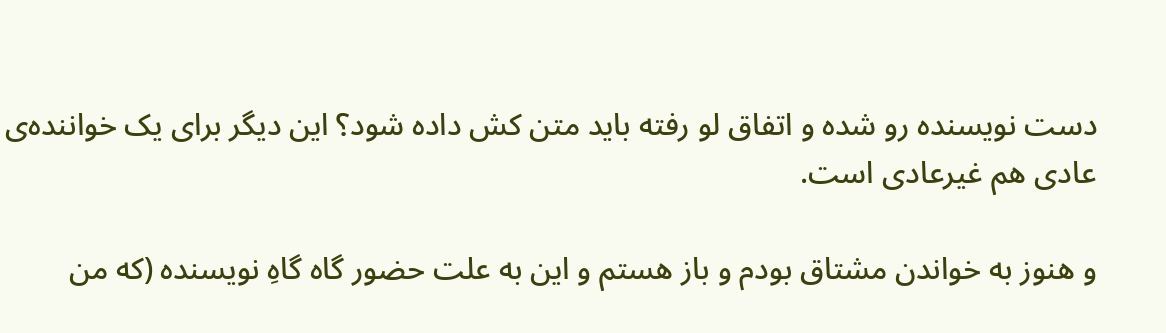دست نویسنده رو شده و اتفاق لو رفته باید متن کش داده شود؟ این دیگر برای یک خواننده‌ی عادی هم غیرعادی است.

و هنوز به خواندن مشتاق بودم و باز هستم و این به علت حضور گاه گاهِ نویسنده (که من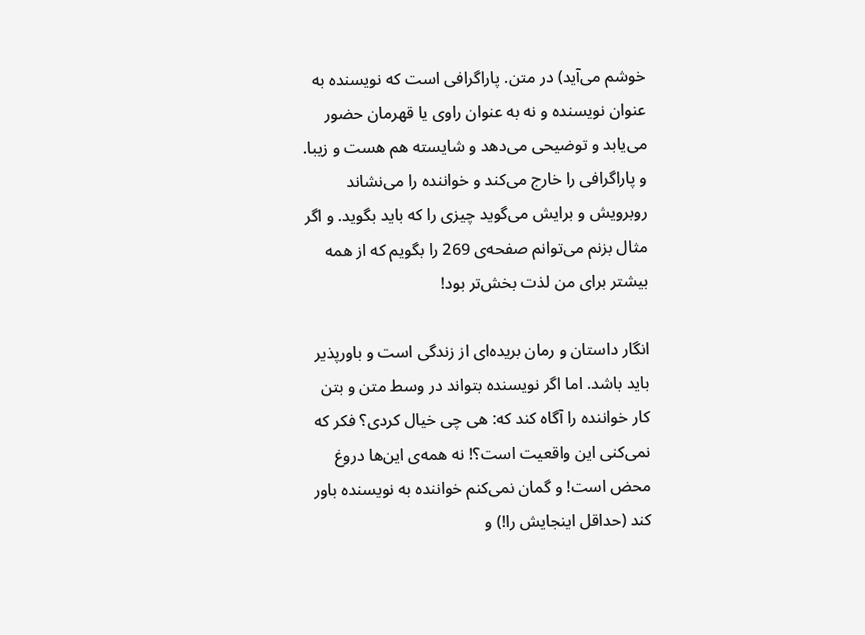خوشم می‌آید) در متن. پاراگرافی است که نویسنده به عنوان نویسنده و نه به عنوان راوی یا قهرمان حضور می‌یابد و توضیحی می‌دهد و شایسته هم هست و زیبا. و پاراگرافی را خارج می‌کند و خواننده را می‌نشاند روبرویش و برایش می‌گوید چیزی را که باید بگوید. و اگر مثال بزنم می‌توانم صفحه‌ی 269 را بگویم که از همه بیشتر برای من لذت بخش‌تر بود!

انگار داستان و رمان بریده‌ای از زندگی است و باورپذیر باید باشد. اما اگر نویسنده بتواند در وسط متن و بتن کار خواننده را آگاه کند که: هی چی خیال کردی؟ فکر که نمی‌کنی این واقعیت است؟! نه همه‌ی این‌ها دروغ محض است! و گمان نمی‌کنم خواننده به نویسنده باور کند (حداقل اینجایش را!) و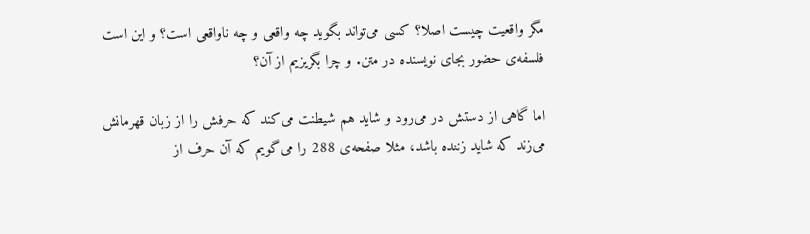مگر واقعیت چیست اصلا؟ کسی می‌تواند بگوید چه واقعی و چه ناواقعی است؟ و این است فلسفه‌ی حضور بجای نویسنده در متن. و چرا بگریزیم از آن؟

اما گاهی از دستش در می‌رود و شاید هم شیطنت می‌کند که حرفش را از زبان قهرمانش می‌زند که شاید زننده باشد، مثلا صفحه‌ی 288 را می‌گویم که آن حرف از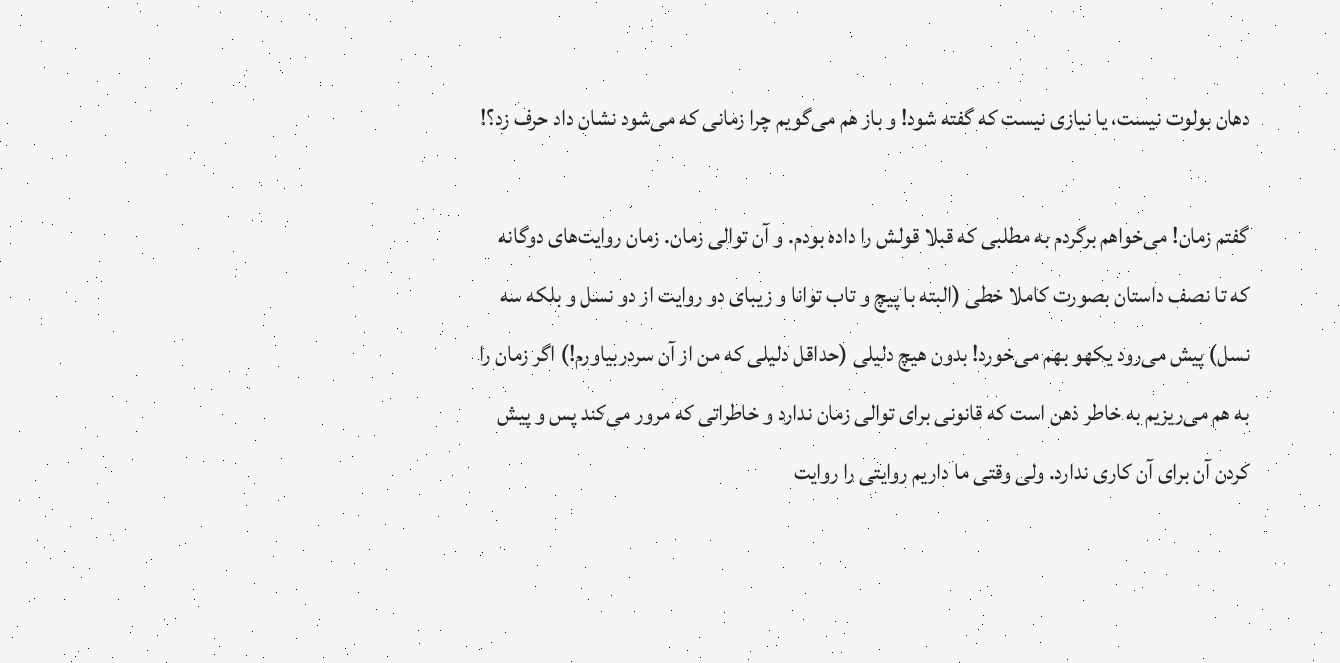دهان بولوت نیست، یا نیازی نیست که گفته شود! و باز هم می‌گویم چرا زمانی که می‌شود نشان داد حرف زد؟!

گفتم زمان! می‌خواهم برگردم به مطلبی که قبلا قولش را داده بودم. و آن توالی زمان. زمان روایت‌های دوگانه که تا نصف داستان بصورت کاملا خطی (البته با پیچ و تاب توانا و زیبای دو روایت از دو نسل و بلکه سه نسل) پیش می‌رود یکهو بهم می‌خورد! بدون هیچ دلیلی (حداقل دلیلی که من از آن سردربیاورم!) اگر زمان را به هم می‌ریزیم به خاطر ذهن است که قانونی برای توالی زمان ندارد و خاطراتی که مرور می‌کند پس و پیش کردن آن برای آن کاری ندارد. ولی وقتی ما داریم روایتی را روایت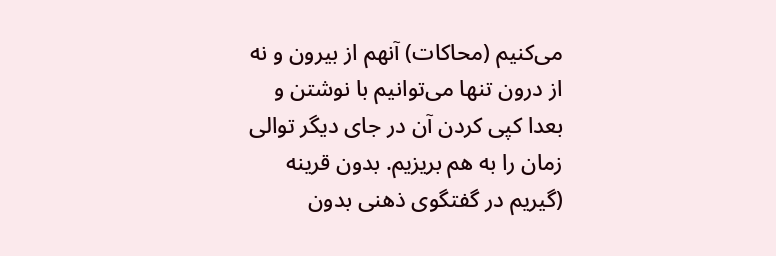می‌کنیم (محاکات) آنهم از بیرون و نه از درون تنها می‌توانیم با نوشتن و بعدا کپی کردن آن در جای دیگر توالی زمان را به هم بریزیم. بدون قرینه (گیریم در گفتگوی ذهنی بدون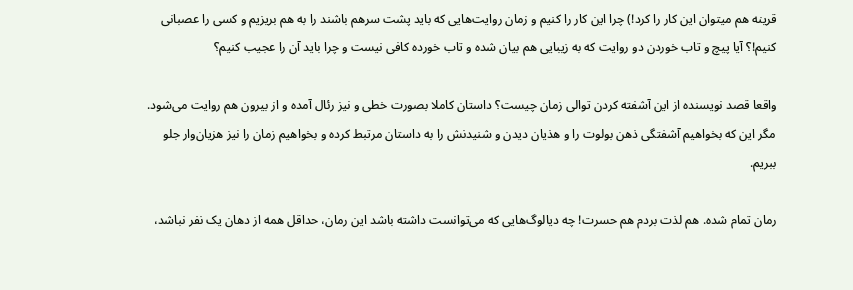قرینه هم میتوان این کار را کرد!) چرا این کار را کنیم و زمان روایت‌هایی که باید پشت سرهم باشند را به هم بریزیم و کسی را عصبانی کنیم!؟ آیا پیچ و تاب خوردن دو روایت که به زیبایی هم بیان شده و تاب خورده کافی نیست و چرا باید آن را عجیب کنیم؟

واقعا قصد نویسنده از این آشفته کردن توالی زمان چیست؟ داستان کاملا بصورت خطی و نیز رئال آمده و از بیرون هم روایت می‌شود. مگر این که بخواهیم آشفتگی ذهن بولوت را و هذیان دیدن و شنیدنش را به داستان مرتبط کرده و بخواهیم زمان را نیز هزیان‌وار جلو ببریم.

رمان تمام شده. هم لذت بردم هم حسرت! چه دیالوگ‌هایی که می‌توانست داشته باشد این رمان، حداقل همه از دهان یک نفر نباشد،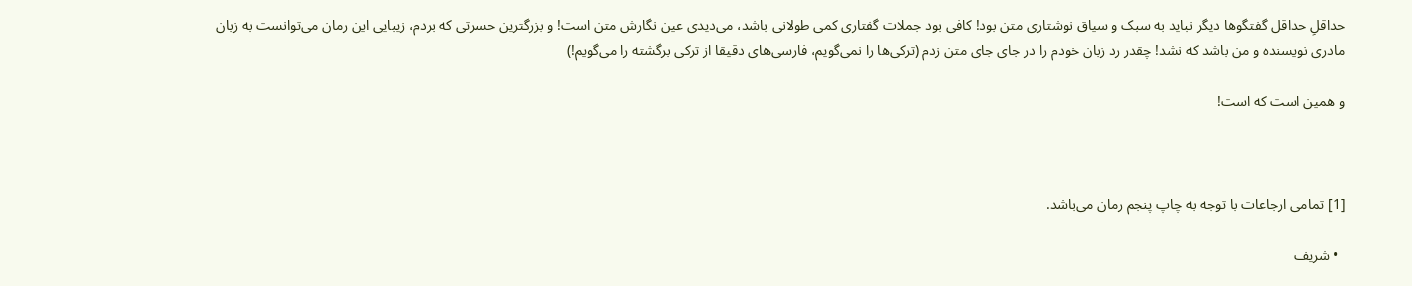حداقلِ حداقل گفتگوها دیگر نباید به سبک و سیاق نوشتاری متن بود! کافی بود جملات گفتاری کمی طولانی باشد، می‌دیدی عین نگارش متن است! و بزرگترین حسرتی که بردم، زیبایی این رمان می‌توانست به زبان مادری نویسنده و من باشد که نشد! چقدر رد زبان خودم را در جای جای متن زدم (ترکی‌ها را نمی‌گویم، فارسی‌های دقیقا از ترکی برگشته را می‌گویم!)

و همین است که است!



[1] تمامی ارجاعات با توجه به چاپ پنجم رمان می‌باشد.

  • شریف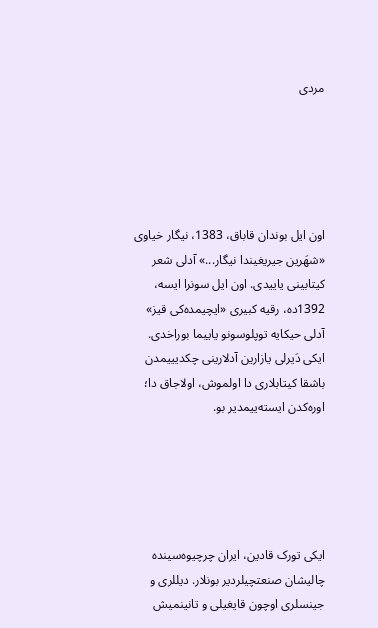مردی





اون ایل بوندان قاباق، 1383، نیگار خیاوی «شهَرین جیریغیندا نیگار...» آدلی شعر کیتابینی یاییدی. اون ایل سونرا ایسه، 1392ده، رقیه کبیری «ایچیمده‌کی قیز» آدلی حیکایه توپلوسونو یاییما بوراخدی. ایکی دَیرلی یازارین آدلارینی چکدیییمدن باشقا کیتابلاری دا اولموش، اولاجاق دا؛ اوره‌کدن ایسته‌ییمدیر بو.





ایکی تورک قادین، ایران چرچیوه‌سینده چالیشان صنعتچیلردیر بونلار. دیللری و جینسلری اوچون قایغیلی و تانینمیش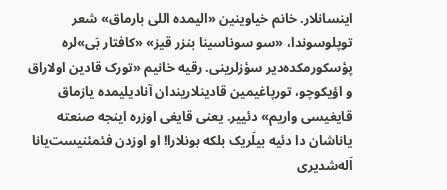اینسانلار. خانم خیاوینین «الیمده اللی بارماق» شعر توپلوسوندا، «سو سوناسینا بنزر قیز» «کافتار بَی»لره پؤسکورمکده‌دیر سؤزلرینی. رقیه خانیم «تورک قادین اولاراق و اؤیکوچو، تورپاغیمین قادینلاریندان آنادیلیمده یازماق قایغیسی واریم» دئییر. یعنی قایغی اوزره اینجه صنعته یاناشان دا دئیه بیلَریک بلکه بونلارا! او اوزدن فئمئنیست‌یانا اَله‌شدیری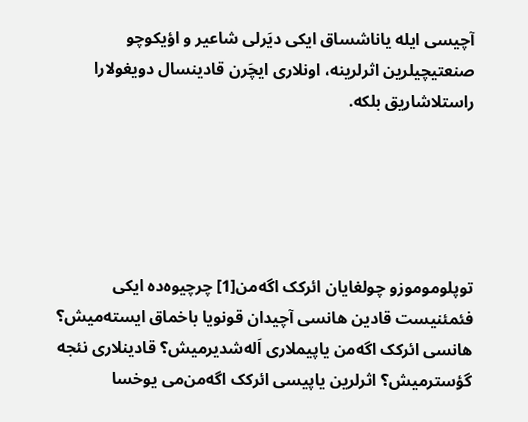آچیسی ایله یاناشساق ایکی دیَرلی شاعیر و اؤیکوچو صنعتیچیلرین اثرلرینه، اونلاری ایچَرن قادینسال دویغولارا راستلاشاریق بلکه.





توپلوموموزو چولغایان ائرکک اگه‌من[1] چرچیوه‌ده ایکی فئمئنیست قادین هانسی آچیدان قونویا باخماق ایسته‌میش؟ هانسی ائرکک اگه‌من یاپیملاری اَله‌شدیرمیش؟ قادینلاری نئجه گؤسترمیش؟ اثرلرین یاپیسی ائرکک اگه‌من‌می یوخسا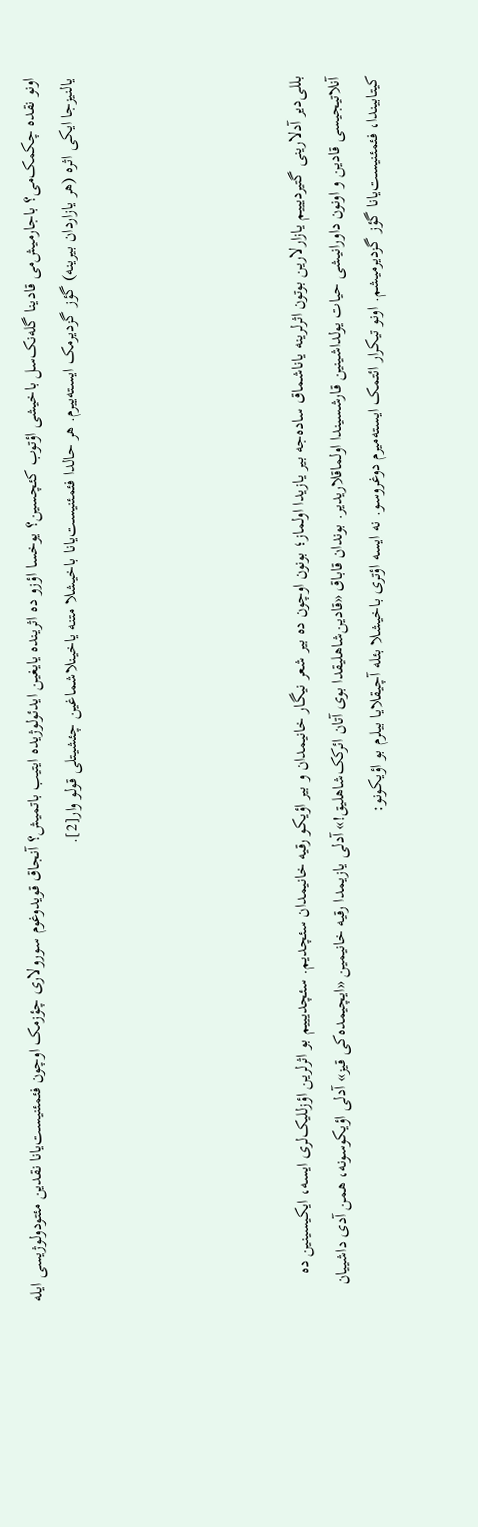اونو نقده چکمک‌می؟ باجارمیش‌می قادینا گله‌نک‌سل باخیشی اؤتوب کئچسین؟ یوخسا اؤزو ده اثرینده یایغین ایدئولوژیده ایتیب باتمیش؟ آنجاق قویدوغوم سورولاری چؤزمک اوچون فئمئنیست‌یانا نقدین مئتودولوژیسی ایله یالنیزجا ایکی اثره (هر یازاردان بیرینه) گؤز گزدیرمک ایسته‌ییرم. هر حالدا فئمئنیست‌یانا باخیشلا متنه یاخینلاشماغین چئشیتلی قولو وار[2].





بللی‌دیر آدلارینی گتیردیییم یازارلارین بوتون اثرلرینه یاناشماق ساده‌جه بیر یازیدا اولماز؛ بونون اوچون ده بیر شعر نیگار خانیمدان و بیر اؤیکو رقیه خانیمدان سئچدیم. سئچدیییم بو اثرلرین اؤزللیک‌لری ایسه، ایکیسینین ده آنلاتیجیسی قادین و اونون داورانیشی حیات یولداشینین قارشسیندا اولماقلاریدیر. بوندان قاباق «قادین‌شاهلیقدا بوی آتان ائرکک‌شاهلیق!» آدلی یازیمدا رقیه خانیمین «ایچیمده‌کی قیز» آدلی اؤیکوسونه، همن آدی داشییان کیتابیندا، فئمئنیست‌یانا گؤز گزدیرمیشم. اونو تیکرار ائتمک ایسته‌میرم دوغروسو. نه ایسه اؤتری باخیشلا بئله آچیقلایا بیلرم بو اؤیکونو: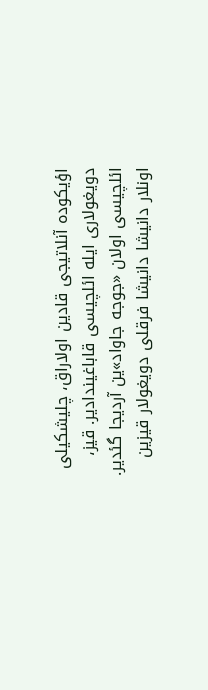اؤیکوده آنلاتیجی قادین اولاراق، چلیشکیلی دویغولاری ایله ائلچیسی قاباغیندادیر. قیز، ائلچیسی اولان «جوجه جاواد»ین آردیجا گئدیر. اونلار دانیشا دانیشا فرقلی دویغولار قیزین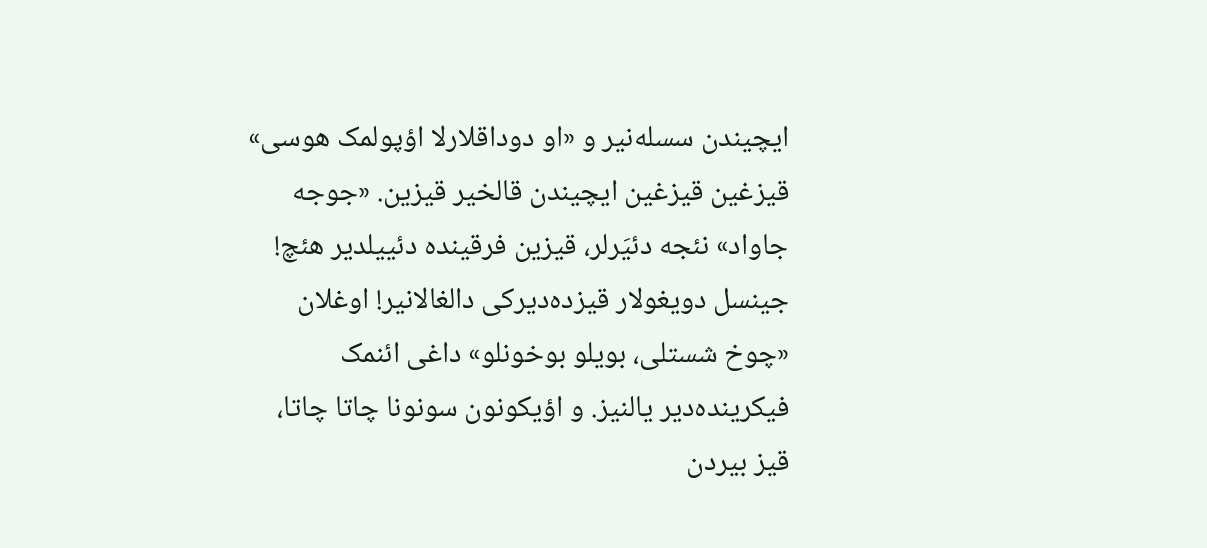ایچیندن سسله‌نیر و «او دوداقلارلا اؤپولمک هوسی» قیزغین قیزغین ایچیندن قالخیر قیزین. «جوجه جاواد» نئجه دئیَرلر، قیزین فرقینده دئییلدیر هئچ! جینسل دویغولار قیزده‌دیرکی دالغالانیر! اوغلان «چوخ شستلی، بویلو بوخونلو» داغی ائنمک فیکرینده‌دیر یالنیز. و اؤیکونون سونونا چاتا چاتا، قیز بیردن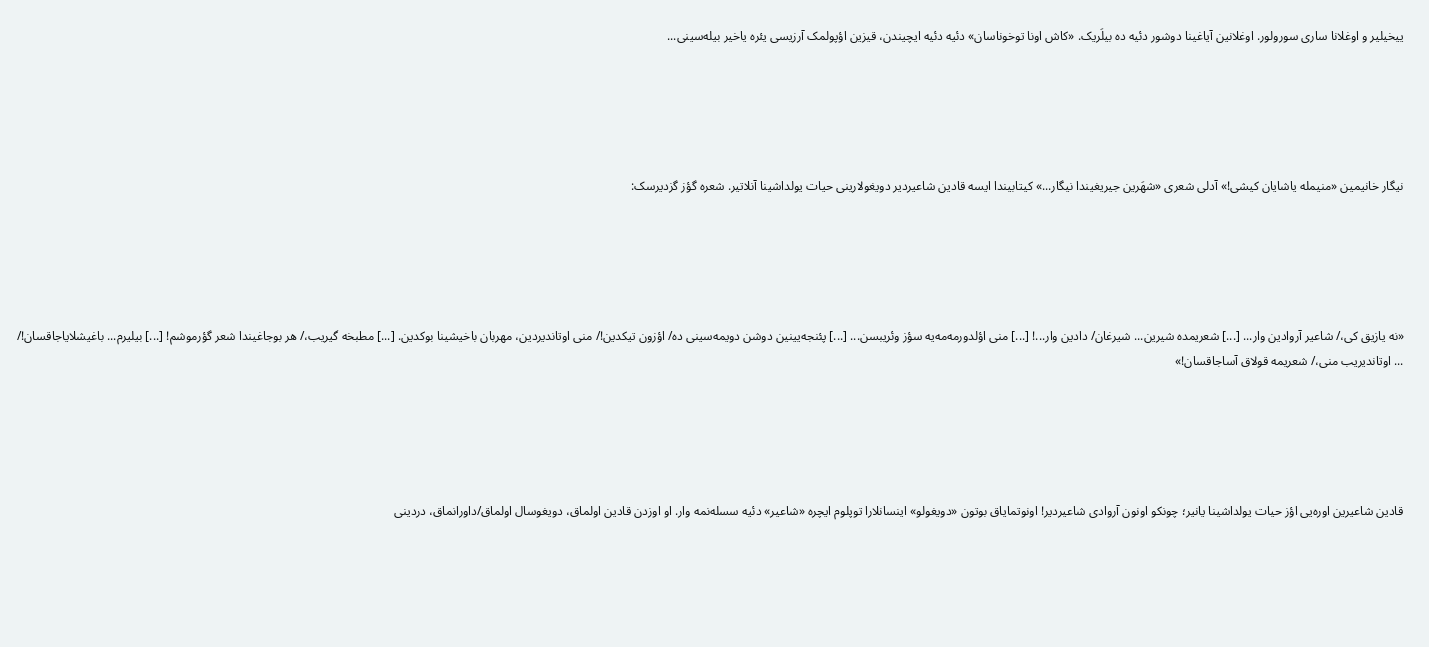ییخیلیر و اوغلانا ساری سورولور. اوغلانین آیاغینا دوشور دئیه ده بیلَریک. «کاش اونا توخوناسان» دئیه دئیه ایچیندن، قیزین اؤپولمک آرزیسی یئره یاخیر بیله‌سینی...





نیگار خانیمین «منیمله یاشایان کیشی!» آدلی شعری «شهَرین جیریغیندا نیگار...» کیتابیندا ایسه قادین شاعیردیر دویغولارینی حیات یولداشینا آنلاتیر. شعره گؤز گزدیرسک:





«نه یازیق کی،/ شاعیر آروادین وار... [...] شعریمده شیرین... شیرغان/ دادین وار...! [...] منی اؤلدورمه‌مه‌یه سؤز وئریبسن... [...] پئنجه‌یینین دوشن دویمه‌سینی ده/ اؤزون تیکدین!/ منی اوتاندیردین، مهربان باخیشینا بوکدین. [...] مطبخه گیریب،/ هر بوجاغیندا شعر گؤرموشم! [...] بیلیرم... باغیشلایاجاقسان!/ ... اوتاندیریب منی،/ شعریمه قولاق آساجاقسان!»





قادین شاعیرین اوره‌یی اؤز حیات یولداشینا یانیر؛ چونکو اونون آروادی شاعیردیر! اونوتمایاق بوتون «دویغولو» اینسانلارا توپلوم ایچره «شاعیر» دئیه سسله‌نمه وار. او اوزدن قادین اولماق، دویغوسال اولماق/داورانماق، دردینی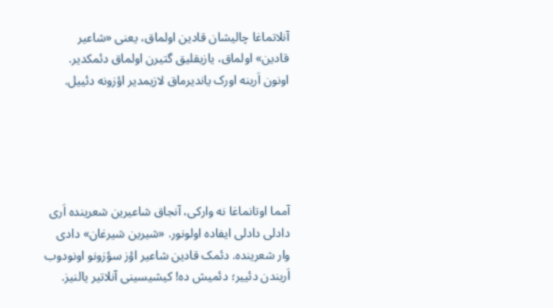آنلاتماغا چالیشان قادین اولماق، یعنی «شاعیر قادین» اولماق، یازیقلیق گتیرن اولماق دئمکدیر. اونون اَرینه اورک یاندیرماق لازیمدیر اؤزونه دئییل.





آمما اوتانماغا نه وارکی، آنجاق شاعیرین شعرینده اَری دادلی دادلی ایفاده اولونور. «شیرین شیرغان» دادی وار شعرینده. دئمک قادین شاعیر اؤز سؤزونو اونودوب اَریندن دئییر؛ دئمیش ده! کیشیسینی آنلاتیر یالنیز.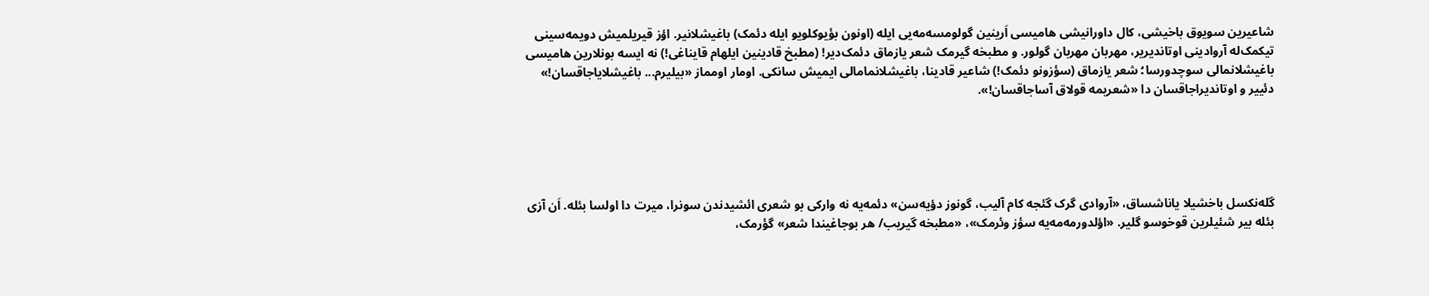شاعیرین سویوق باخیشی، کال داورانیشی هامیسی اَرینین گولومسه‌مه‌یی ایله (اونون بؤیوکلویو ایله دئمک) باغیشلانیر. اؤز قیریلمیش دویمه‌سینی تیکمک‌له آروادینی اوتاندیریر، مهربان مهربان گولور. و مطبخه گیرمک شعر یازماق دئمک‌دیر! (مطبخ قادینین ایلهام قایناغی!) نه ایسه بونلارین هامیسی باغیشلانمالی سوچدورسا؛ شعر یازماق (سؤزونو دئمک!) شاعیر قادینا، باغیشلانمامالی ایمیش سانکی. اومار اومماز «بیلیرم... باغیشلایاجاقسان!» دئییر و اوتاندیراجاقسان دا «شعریمه قولاق آساجاقسان!».





گله‌نکسل باخشیلا یاناشساق، «آروادی گرک گئجه کام آلیب، گونوز دؤیه‌سن» دئمه‌یه نه وارکی بو شعری ائشیدندن سونرا، میرت دا اولسا بئله. اَن آزی بئله بیر شئیلرین قوخوسو گلیر. «اؤلدورمه‌مه‌یه سؤز وئرمک»، «مطبخه گیریب/ هر بوجاغیندا شعر» گؤرمک،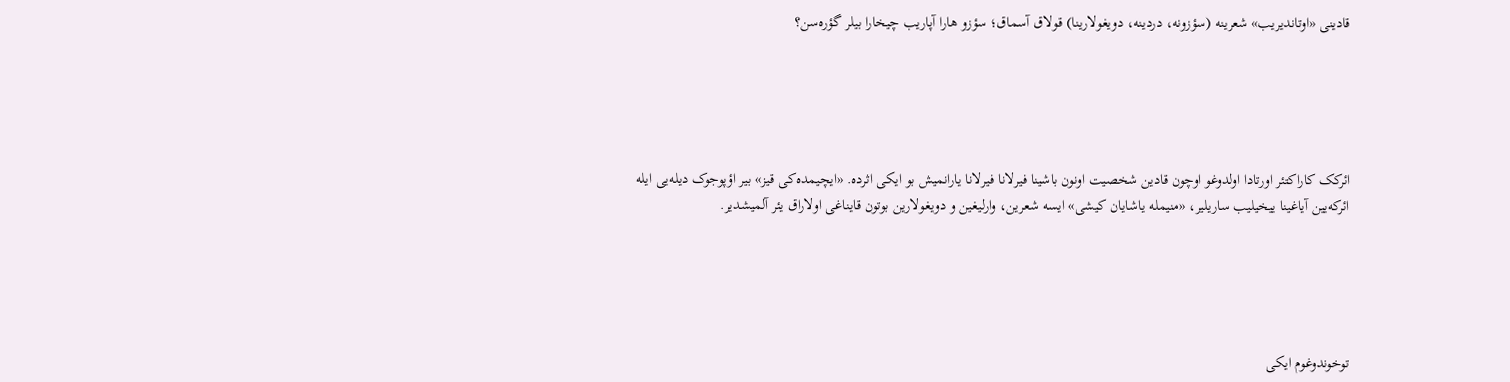قادینی «اوتاندیریب» شعرینه (سؤزونه، دردینه، دویغولارینا) قولاق آسماق؛ سؤزو هارا آپاریب چیخارا بیلر گؤره‌سن؟





ائرکک کاراکتئر اورتادا اولدوغو اوچون قادین شخصیت اونون باشینا فیرلانا فیرلانا یارانمیش بو ایکی اثرده. «ایچیمده‌کی قیز» بیر اؤپوجوک دیله‌یی ایله ائرکه‌یین آیاغینا ییخیلیب ساریلیر، «منیمله یاشایان کیشی» ایسه شعرین، وارلیغین و دویغولارین بوتون قایناغی اولاراق یئر آلمیشدیر.





توخوندوغوم ایکی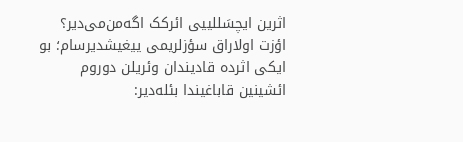اثرین ایچسَللییی ائرکک اگه‌من‌می‌دیر؟ اؤزت اولاراق سؤزلریمی ییغیشدیرسام؛ بو ایکی اثرده قادیندان وئریلن دوروم ائشینین قاباغیندا بئله‌دیر: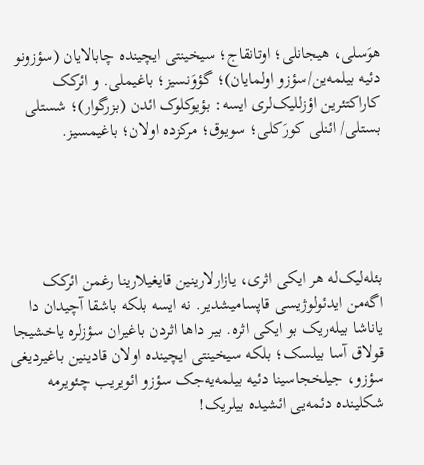هوَسلی، هیجانلی؛ اوتانقاج؛ سیخینتی ایچینده چابالایان (سؤزونو دئیه بیلمه‌ین/سؤزو اولمایان)؛ گؤوَنسیز؛ باغیملی. و ائرکک کاراکتئرین اؤزللیک‌لری ایسه: بؤیوکلوک ائدن (بزرگوار)؛ شستلی بستلی/ ائنلی کورَکلی؛ سویوق؛ مرکزده اولان؛ باغیمسیز.





بئله‌لیک‌له هر ایکی اثری، یازارلارینین قایغیلارینا رغمن ائرکک اگه‌من ایدئولوژیسی قاپسامیشدیر. نه ایسه بلکه باشقا آچیدان دا یاناشا بیله‌ریک بو ایکی اثره. بیر داها اثردن باغیران سؤزلره یاخشیجا قولاق آسا بیلسک؛ بلکه سیخینتی ایچینده اولان قادینین باغیردیغی سؤزو، جیلخجاسینا دئیه بیلمه‌یه‌جک سؤزو ائویریب چئویرمه شکلینده دئمه‌یی ائشیده بیلریک!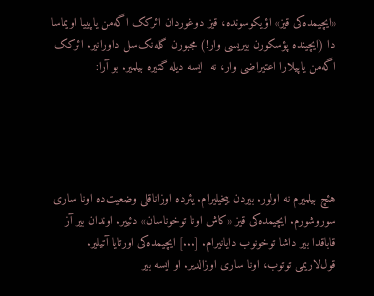«ایچیمده‌کی قیز» اؤیکوسونده، قیز دوغوردان ائرکک اگه‌من یاپییا اویماسا دا (ایچینده پؤسکورن بیریسی وار!) مجبورن گله‌نک‌سل داورانیر. ائرکک اگه‌من یاپیلارا اعتیراضی وار، نه  ایسه دیله گتیره بیلمیر. بو آرا:





هئچ بیلمیرم نه اولور. بیردن ییخیلیرام. یئرده اوزاناقلی وضعیت‌ده اونا ساری سوروشورم. ایچیمده‌کی قیز «کاش اونا توخوناسان» دئییر. اوندان بیر آز قاباقدا بیر داشا توخونوب دایانیرام. [...] ایچیمده‌کی اورتایا آتیلیر. قول‌لاریمی توتوب، اونا ساری اوزالدیر. او ایسه بیر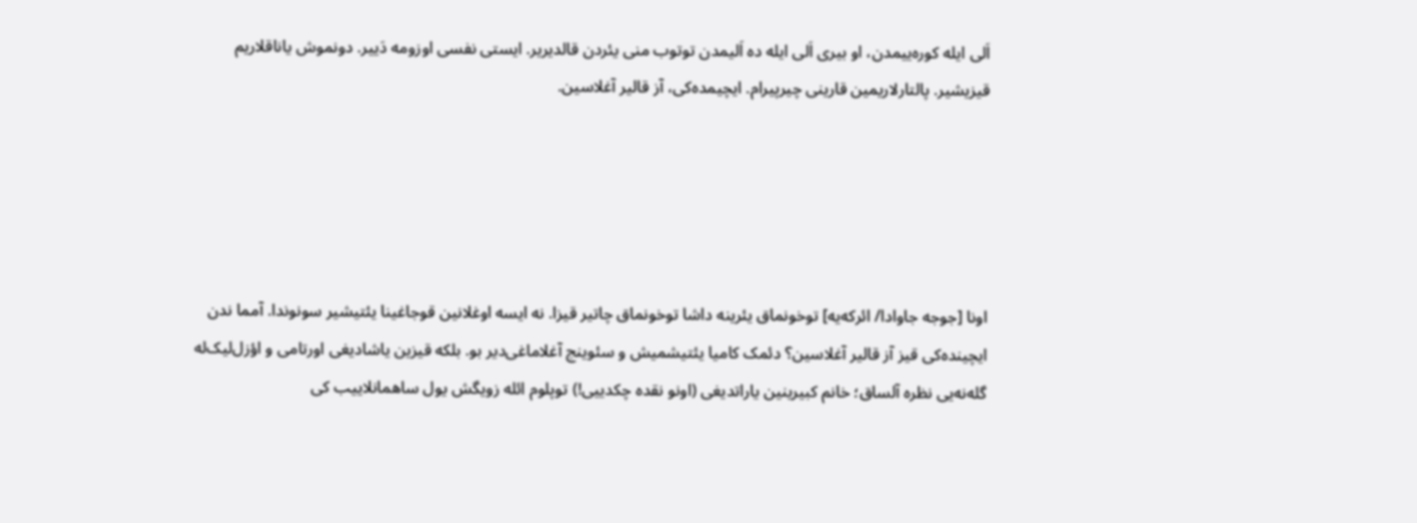اَلی ایله کوره‌ییمدن، او بیری اَلی ایله ده اَلیمدن توتوب منی یئردن قالدیریر. ایستی نفسی اوزومه دَییر. دونموش یاناقلاریم قیزیشیر. پالتارلاریمین قارینی چیرپیرام. ایچیمده‌کی، آز قالیر آغلاسین.





اونا [جوجه جاوادا/ ائرکه‌یه] توخونماق یئرینه داشا توخونماق چاتیر قیزا. نه ایسه اوغلانین قوجاغینا یئتیشیر سونوندا. آمما ندن ایچینده‌کی قیز آز قالیر آغلاسین؟ دئمک کامیا یئتیشمیش و سئوینج آغلاماغی‌دیر بو. بلکه قیزین یاشادیغی اورتامی و اؤزل‌لیک‌له گله‌نه‌یی نظره آلساق؛ خانم کبیرینین یاراتدیغی (اونو نقده چکدییی!) توپلوم ائله زویگش یول ساهمانلاییب کی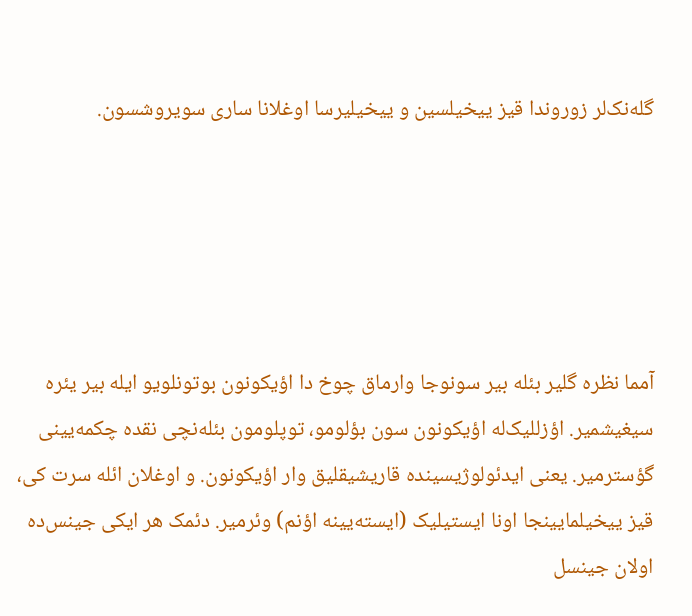گله‌نک‌لر زوروندا قیز ییخیلسین و ییخیلیرسا اوغلانا ساری سویروشسون.





آمما نظره گلیر بئله بیر سونوجا وارماق چوخ دا اؤیکونون بوتونلویو ایله بیر یئره سیغیشمیر. اؤزللیک‌له اؤیکونون سون بؤلومو، توپلومون بئله‌نچی نقده چکمه‌یینی گؤسترمیر. یعنی ایدئولوژیسینده قاریشیقلیق وار اؤیکونون. و اوغلان ائله سرت کی، قیز ییخیلمایینجا اونا ایستیلیک (ایسته‌یینه اؤنم) وئرمیر. دئمک هر ایکی جینس‌ده اولان جینسل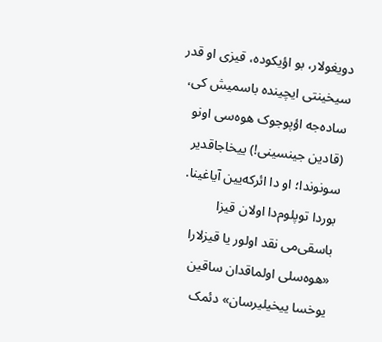دویغولار، بو اؤیکوده، قیزی او قدر سیخینتی ایچینده باسمیش کی، ساده‌جه اؤپوجوک هوه‌سی اونو (قادین جینسینی!) ییخاجاقدیر سونوندا؛ او دا ائرکه‌یین آیاغینا. بوردا توپلوم‌دا اولان قیزا باسقی‌می نقد اولور یا قیزلارا «هوه‌سلی اولماقدان ساقین یوخسا ییخیلیرسان» دئمک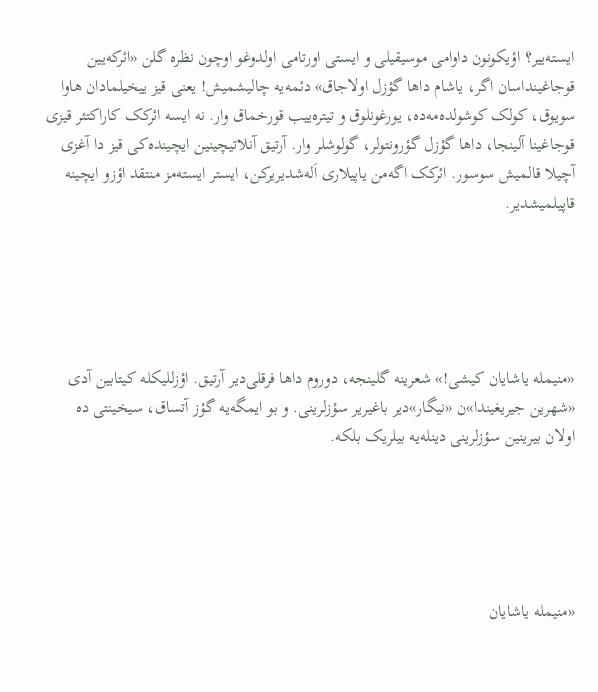ایسته‌ییر؟ اؤیکونون داوامی موسیقیلی و ایستی اورتامی اولدوغو اوچون نظره گلن «ائرکه‌یین قوجاغینداسان اگر، یاشام داها گؤزل اولاجاق» دئمه‌یه چالیشمیش! یعنی قیز ییخیلمادان هاوا سویوق، کولک کوشولده‌مه‌ده، یورغونلوق و تیتره‌ییب قورخماق وار. نه ایسه ائرکک کاراکتئر قیزی قوجاغینا آلینجا، داها گؤزل گؤرونتولر، گولوشلر وار. آرتیق آنلاتیچینین ایچینده‌کی قیز دا آغزی آچیلا قالمیش سوسور. ائرکک اگه‌من یاپیلاری اَله‌شدیریرکن، ایستر ایسته‌مز منتقد اؤزو ایچینه قاپیلمیشدیر.





«منیمله یاشایان کیشی!» شعرینه گلینجه، دوروم داها فرقلی‌دیر آرتیق. اؤزللیکله کیتابین آدی «شهرین جیریغیندا»ن «نیگار»دیر باغیریر سؤزلرینی. و بو ایمگه‌یه گؤز آتساق، سیخینتی ده اولان بیرینین سؤزلرینی دینله‌یه بیلریک بلکه.





«منیمله یاشایان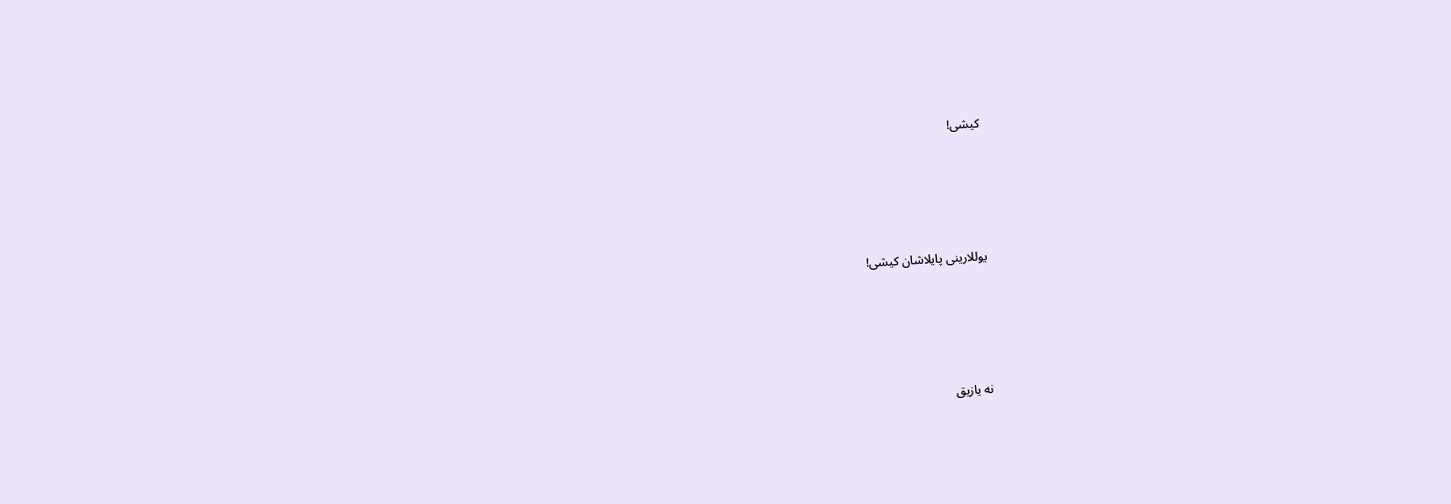کیشی!





یوللارینی پایلاشان کیشی!





نه یازیق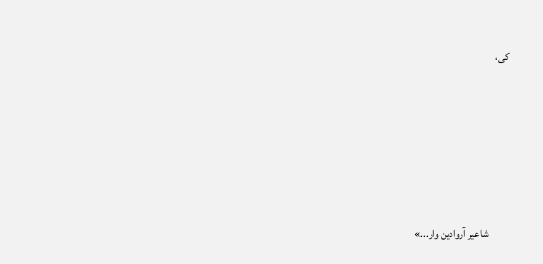کی،





          شاعیر آروادین وار...»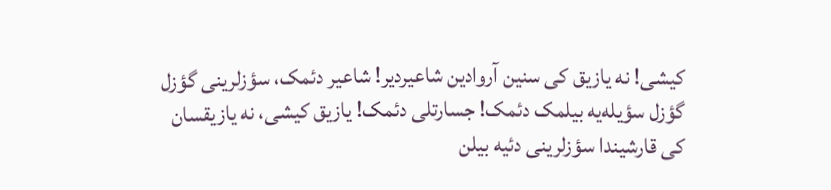کیشی! نه یازیق کی سنین آروادین شاعیردیر! شاعیر دئمک، سؤزلرینی گؤزل گؤزل سؤیله‌یه بیلمک دئمک! جسارتلی دئمک! یازیق کیشی، نه یازیقسان کی قارشیندا سؤزلرینی دئیه بیلن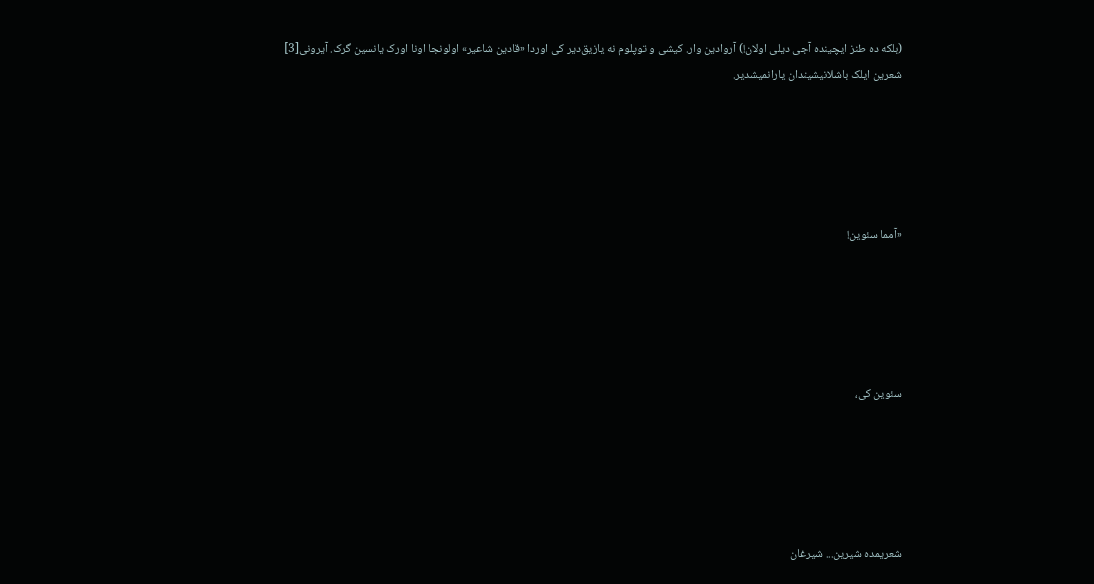(بلکه ده طنز ایچینده آجی دیلی اولان!) آروادین وار. کیشی و توپلوم نه یازیق‌دیر کی اوردا «قادین شاعیر» اولونجا اونا اورک یانسین گرک. آیرونی[3] شعرین ایلک باشلانیشیندان یارانمیشدیر.





«آمما سئوین!





سئوین کی،





شعریمده شیرین... شیرغان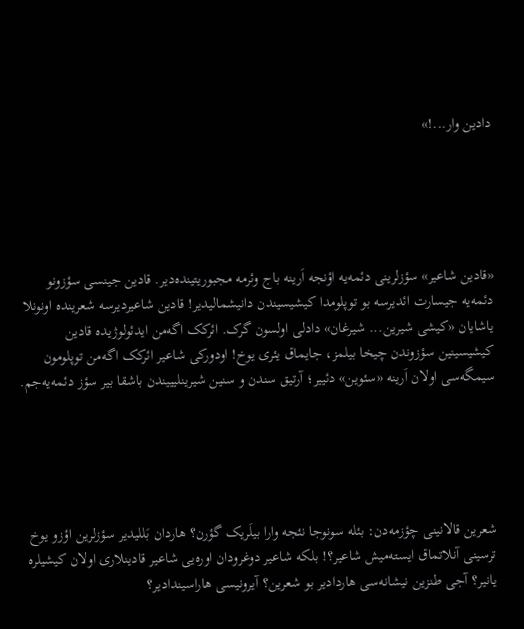دادین وار...!»





«قادین شاعیر» سؤزلرینی دئمه‌یه اؤنجه اَرینه باج وئرمه مجبوریتینده‌دیر. قادین جینسی سؤزونو دئمه‌یه جیسارت ائدیرسه بو توپلومدا کیشیسیندن دانیشمالیدیر! قادین شاعیردیرسه شعرینده اونونلا یاشایان «کیشی شیرین... شیرغان» دادلی اولسون گرک. ائرکک اگه‌من ایدئولوژیده قادین کیشیسینین سؤزوندن چیخا بیلمز، جایماق یئری یوخ! اودورکی شاعیر ائرکک اگه‌من توپلومون سیمگه‌سی اولان اَرینه «سئوین» دئییر؛ آرتیق سندن و سنین شیرینلیییندن باشقا بیر سؤز دئمه‌یه‌جم.





شعرین قالانینی چؤزمه‌دن: بئله سونوجا نئجه وارا بیلَریک گؤرن؟ هاردان بَللیدیر سؤزلرین اؤزو یوخ ترسینی آنلاتماق ایسته‌میش شاعیر؟! بلکه شاعیر دوغرودان اوره‌یی شاعیر قادینلاری اولان کیشیلره یانیر؟ آجی طنزین نیشانه‌سی هاردادیر بو شعرین؟ آیرونیسی هاراسیندادیر؟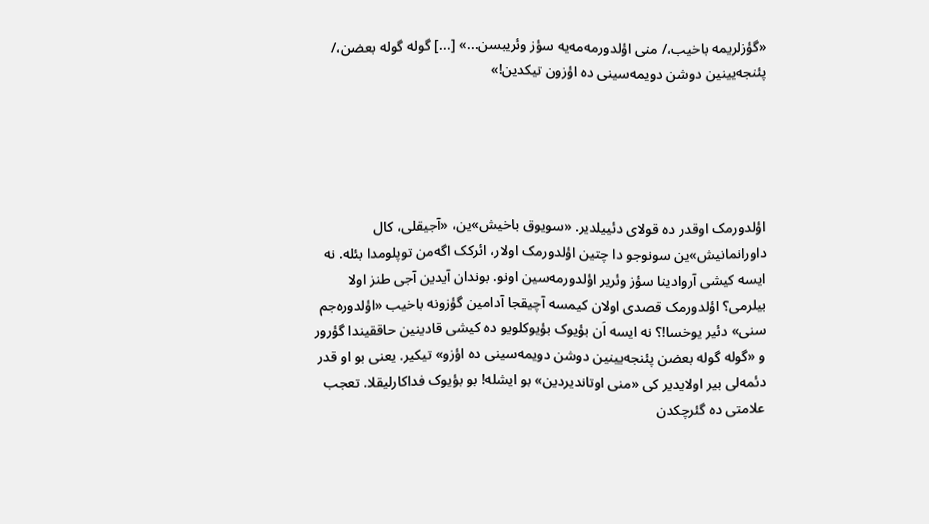«گؤزلریمه باخیب،/ منی اؤلدورمه‌مه‌یه سؤز وئریبسن...» [...] گوله گوله بعضن،/ پئنجه‌یینین دوشن دویمه‌سینی ده اؤزون تیکدین!»





اؤلدورمک اوقدر ده قولای دئییلدیر. «سویوق باخیش»ین، «آجیقلی، کال داورانمانیش»ین سونوجو دا چتین اؤلدورمک اولار، ائرکک اگه‌من توپلومدا بئله. نه ایسه کیشی آروادینا سؤز وئریر اؤلدورمه‌سین اونو. بوندان آیدین آجی طنز اولا بیلرمی؟ اؤلدورمک قصدی اولان کیمسه آچیقجا آدامین گؤزونه باخیب «اؤلدوره‌جم سنی» دئیر یوخسا!؟ نه ایسه اَن بؤیوک بؤیوکلویو ده کیشی قادینین حاققیندا گؤرور و «گوله گوله بعضن پئنجه‌یینین دوشن دویمه‌سینی ده اؤزو» تیکیر. یعنی بو او قدر دئمه‌لی بیر اولایدیر کی «منی اوتاندیردین» بو ایشله! بو بؤیوک فداکارلیقلا. تعجب علامتی ده گئرچکدن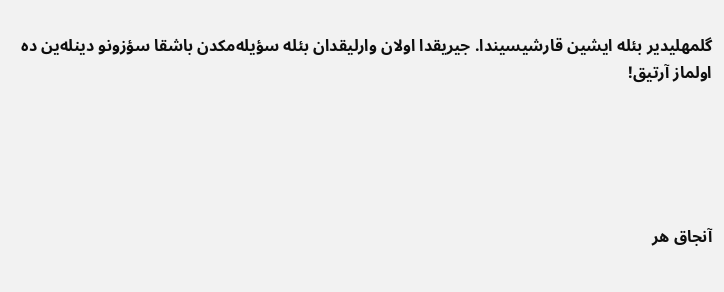گلمهلیدیر بئله ایشین قارشیسیندا. جیریقدا اولان وارلیقدان بئله سؤیله‌مکدن باشقا سؤزونو دینله‌ین ده اولماز آرتیق!





آنجاق هر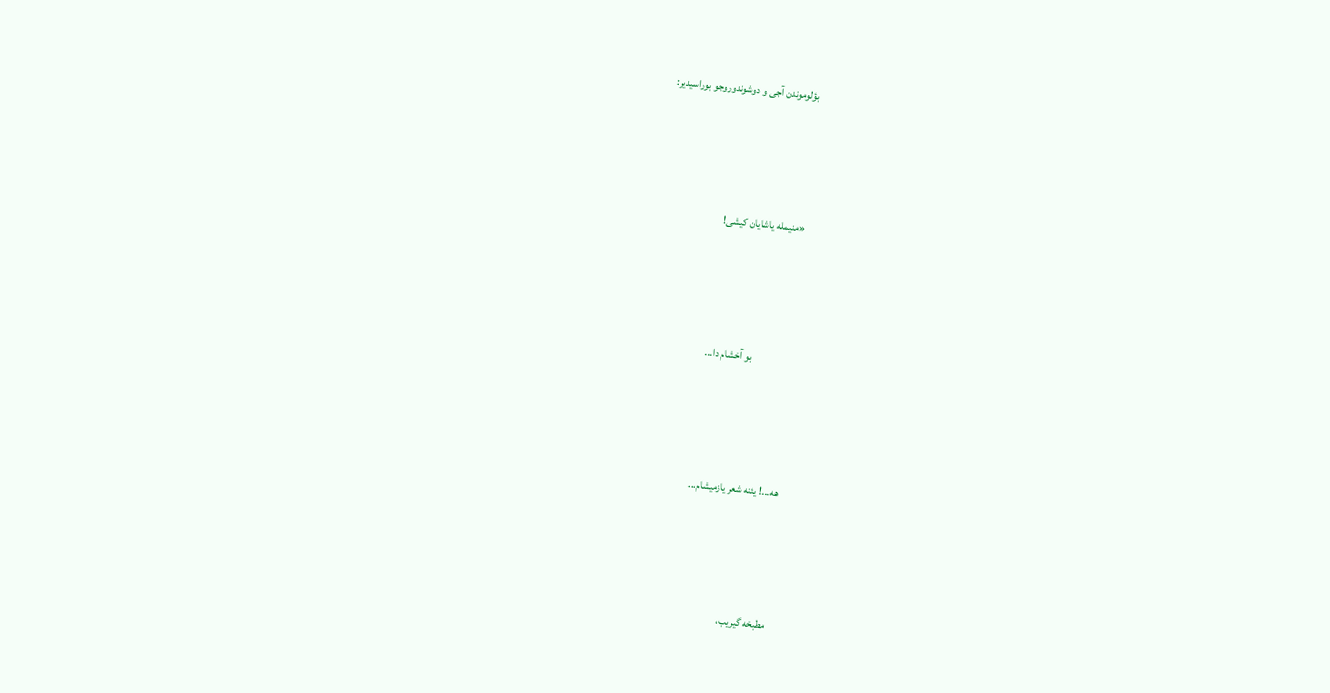بؤلوموندن آجی و دوشوندوروجو بوراسیدیر:





«منیمله یاشایان کیشی!





                   بو آخشام دا...





هه...! یئنه شعر یازمیشام...





مطبخه گیریب،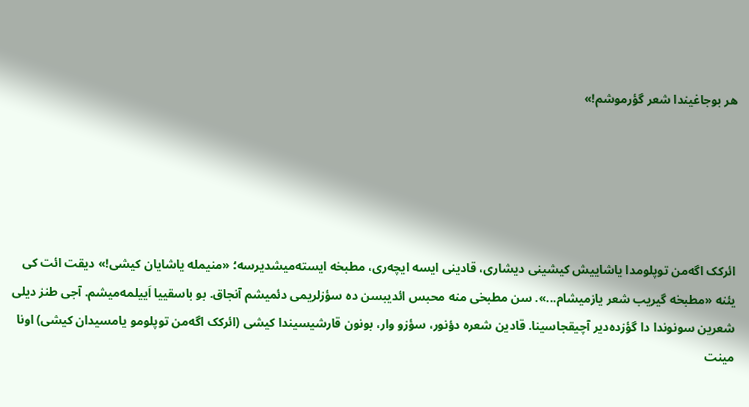هر بوجاغیندا شعر گؤرموشم!»





ائرکک اگه‌من توپلومدا یاشاییش کیشینی دیشاری، قادینی ایسه ایچه‌ری، مطبخه ایسته‌میشدیرسه؛ «منیمله یاشایان کیشی!» دیقت ائت کی یئنه «مطبخه گیریب شعر یازمیشام...». سن مطبخی منه محبس ائدیبسن ده سؤزلریمی دئمیشم آنجاق. بو باسقییا اَییلمه‌میشم. آجی طنز دیلی شعرین سونوندا دا گؤزده‌دیر آچیقجاسینا. قادین شعره دؤنور، سؤزو وار، بونون قارشیسیندا کیشی (ائرکک اگه‌من توپلومو یامسیدان کیشی) اونا مینت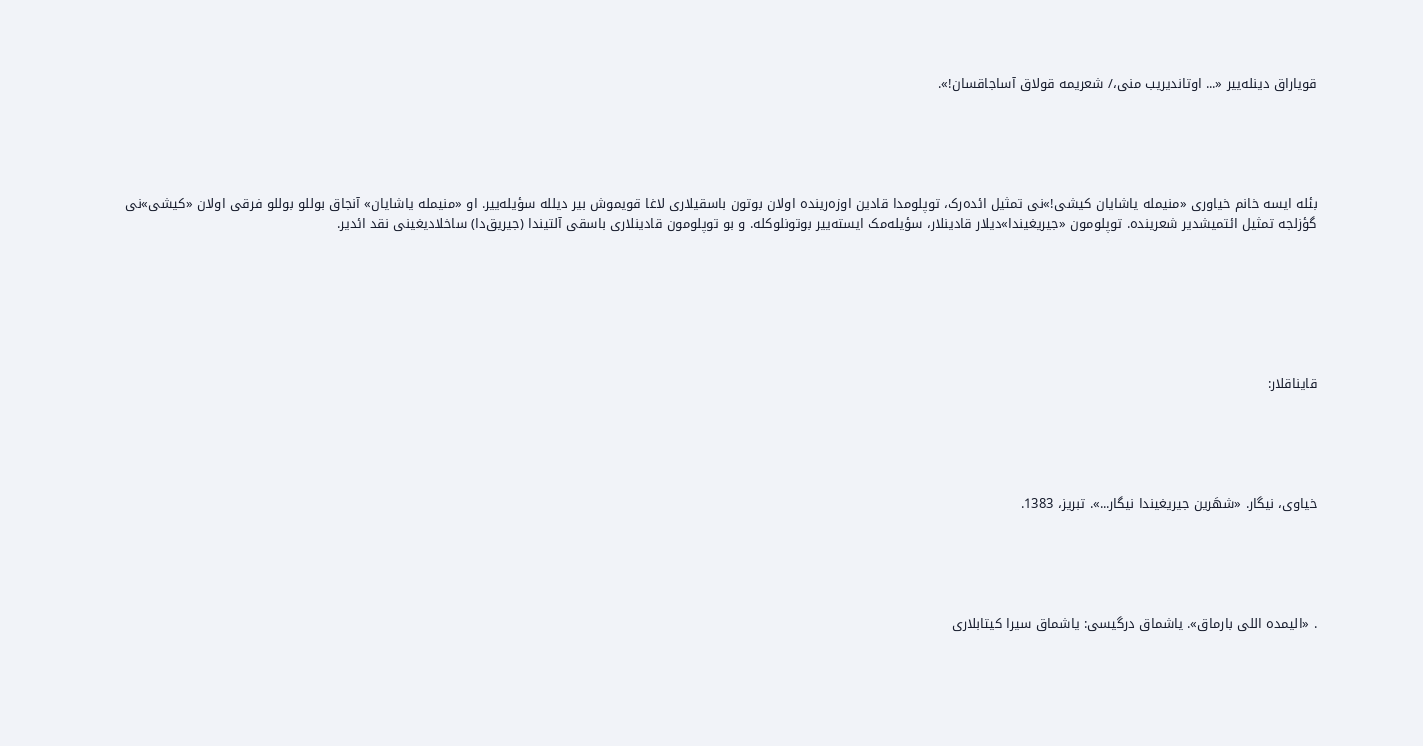قویاراق دینله‌ییر «... اوتاندیریب منی،/ شعریمه قولاق آساجاقسان!».





بئله ایسه خانم خیاوری «منیمله یاشایان کیشی!»نی تمثیل ائده‌رک، توپلومدا قادین اوزه‌رینده اولان بوتون باسقیلاری لاغا قویموش بیر دیلله سؤیله‌ییر. او «منیمله یاشایان» آنجاق بوللو بوللو فرقی اولان «کیشی»نی گؤزلجه تمثیل ائتمیشدیر شعرینده. توپلومون «جیریغیندا»دیلار قادینلار، سؤیله‌مک ایسته‌ییر بوتونلوکله. و بو توپلومون قادینلاری باسقی آلتیندا (جیریق‌دا) ساخلادیغینی نقد ائدیر.







قایناقلار:





خیاوی، نیگار. «شهَرین جیریغیندا نیگار...». تبریز، 1383.





. «الیمده اللی بارماق». یاشماق درگیسی: یاشماق سیرا کیتابلاری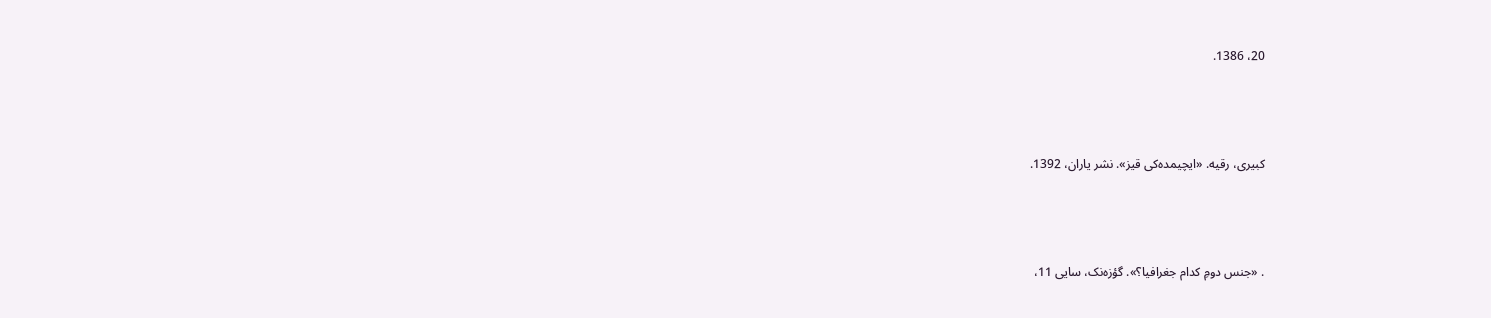20، 1386.





کبیری، رقیه. «ایچیمده‌کی قیز». نشر یاران، 1392.





. «جنس دومِ کدام جغرافیا؟». گؤزه‌نک، سایی 11،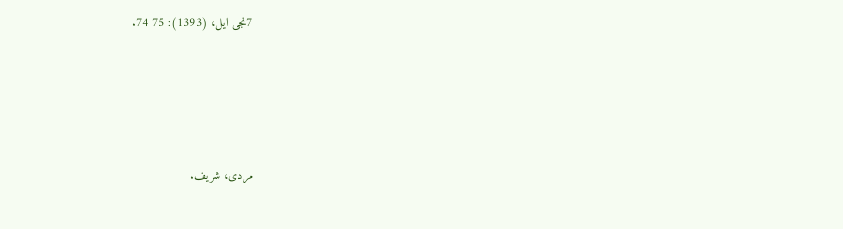7نجی ایل، (1393): 75 74.





مردی، شریف.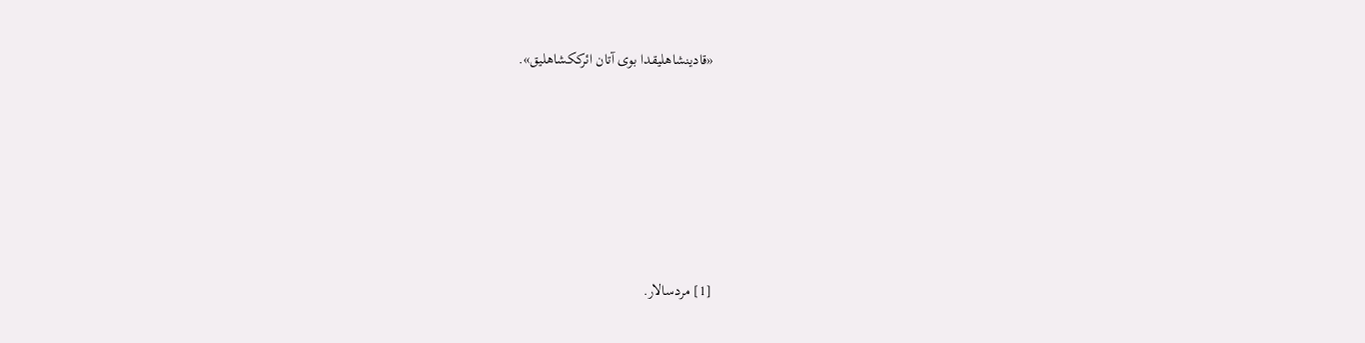«قادینشاهلیقدا بوی آتان ائرککشاهلیق».









[1] مردسالار.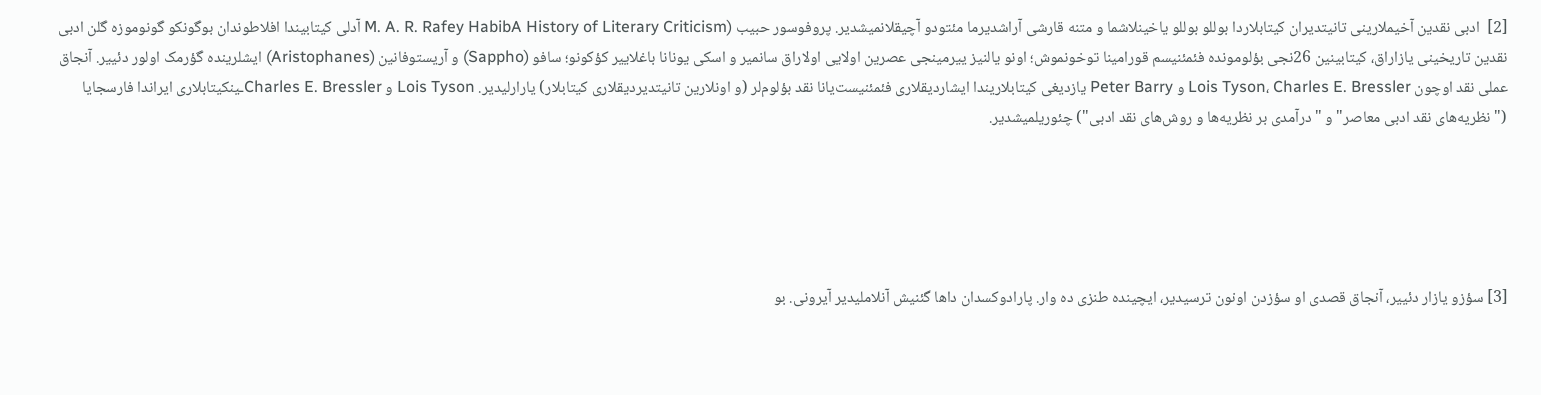[2]  ادبی نقدین آخیملارینی تانیتدیران کیتابلاردا بوللو بوللو یاخینلاشما و متنه قارشی آراشدیرما مئتودو آچیقلانمیشدیر. پروفوسور حبیب (M. A. R. Rafey HabibA History of Literary Criticism آدلی کیتابیندا افلاطوندان بوگونکو گونوموزه گلن ادبی نقدین تاریخینی یازاراق، کیتابینین 26نجی بؤلومونده فئمئنیسم قورامینا توخونموش؛ اونو یالنیز ییرمینجی عصرین اولایی اولاراق سانمیر و اسکی یونانا باغلاییر کؤکونو؛ سافو (Sappho) و آریستوفانین (Aristophanes) ایشلرینده گؤرمک اولور دئییر. آنجاق عملی نقد اوچون Lois Tyson، Charles E. Bressler و Peter Barry یازدیغی کیتابلاریندا ایشاردیقلاری فئمئنیست‌یانا نقد بؤلوم‌لر (و اونلارین تانیتدیردیقلاری کیتابلار) یارارلیدیر. Lois Tyson و Charles E. Bresslerـینکیتابلاری ایراندا فارسجایا ("نظریه‌های نقد ادبی معاصر" و "درآمدی بر نظریه‌ها و روش‌های نقد ادبی") چئوریلمیشدیر.





[3] سؤزو یازار دئییر، آنجاق قصدی او سؤزدن اونون ترسیدیر، ایچینده طنزی ده وار. پارادوکسدان داها گئنیش آنلاملیدیر آیرونی. بو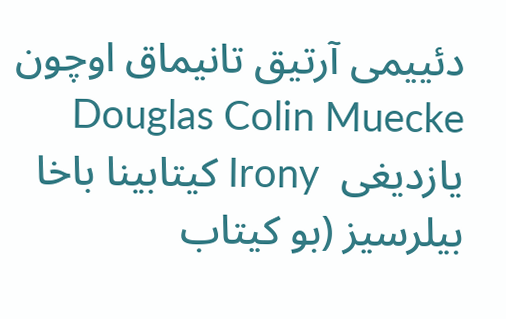دئییمی آرتیق تانیماق اوچون Douglas Colin Muecke یازدیغی  Irony کیتابینا باخا بیلرسیز (بو کیتاب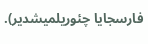فارسجایا چئوریلمیشدیر).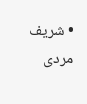• شریف مردی